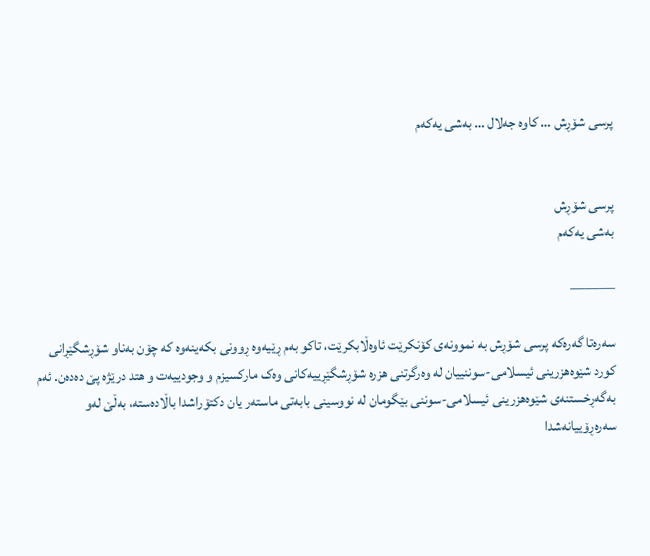پرسی شۆڕش … کاوە جەلال … بەشی یەکەم


پرسی شۆڕش
بەشی یەکەم

———

سەرەتا گەرەکە پرسی شۆڕش بە نموونەی کۆنکرێت ئاوەڵابکرێت، تاکو بەم ڕێیەوە ڕوونی بکەینەوە کە چۆن بەناو شۆڕشگێڕانی کورد شێوەهزرینی ئیسلامی-سوننییان لە وەرگرتنی هزرە شۆڕشگێڕییەکانی وەک مارکسیزم و وجودییەت و هتد درێژە پێ دەدەن. ئەم بەگەڕخستنەی شێوەهزرینی ئیسلامی-سوننی بێگومان لە نووسینی بابەتی ماستەر یان دکتۆراشدا باڵادەستە، بەڵێ لەو سەرەڕۆییانەشدا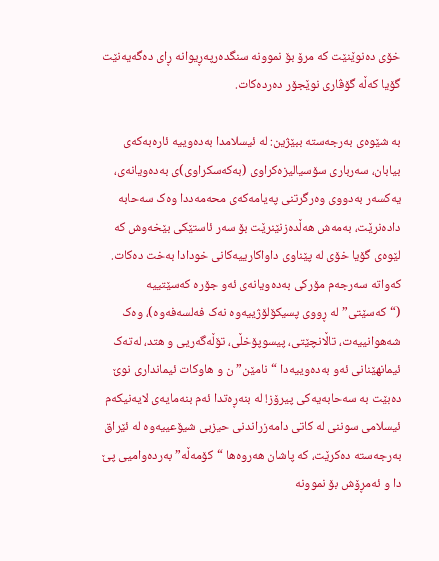خۆی دەنوێنێت کە مرۆ بۆ نموونە سنگدەرپەڕیوانە ڕای دەگەیەنێت گۆیا کەڵە گۆڤاری نوێجۆر دەردەکات.

بە شێوەی بەرجەستە ببێژین: لە ئیسلامدا بەدەوییە ئارەبەکەی بیابان، سەرباری سۆسیالیزەکراوی (بەکەسکراوی)ی بەدەویانەی، یەکسەر بەدووی وەرگرتنی پەیامەکەی محەمەددا وەک سەحابە دادەنرێت، بەمەش هەڵدەزنێنرێت بۆ سەر ئاستێکی بێخەوش کە لێوەی گۆیا خۆی لە پێناوی داواکارییەکانی خودادا بەخت دەکات. کەواتە سەرجەم مۆرکی بەدەویانەی ئەو جۆرە کەسێتییە (“کەسێتی” لە ڕووی پسیکۆلۆژییەوە نەک فەلسەفەوە)، وەک شەهوانییەت، تاڵانچێتی، پیسوپۆخڵی، تۆڵەگەریی و هتد، لەتەک ئیمانهێنانی ئەو بەدەوییەدا “نامێن”ن و هاوکات ئیمانداری نوێ دەبێت بە سەحابەیەکی پیرۆز! لە بنەڕەتدا ئەم بنەمایەی لایەنیکەم ئیسلامی سوننی لە کاتی دامەزراندنی حیزبی شیۆعییەوە لە ئێراق بەرجەستە دەکرێت، کە پاشان هەروەها “کۆمەڵە” بەردەوامیی پێ دا و ئەمڕۆش بۆ نموونە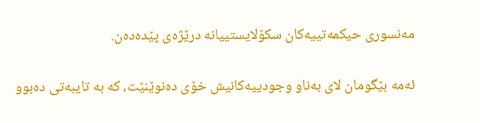مەنسوری حیکمەتییەکان سکۆلایستییانە درێژەی پێدەدەن.

ئەمە بێگومان لای بەناو وجودییەکانیش خۆی دەنوێنێت، کە بە تایبەتی دەبوو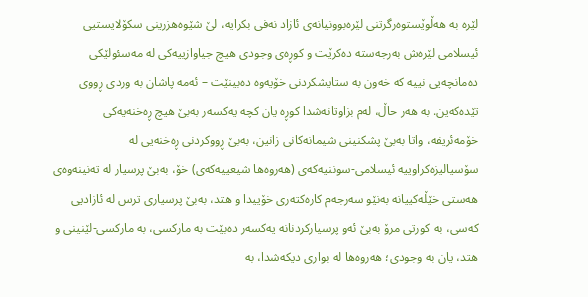لێرە بە هەڵوێستوەرگرتنی لێرەبوونیانەی ئازاد نەفی بکرایە، لێ شێوەهزرینی سکۆلایستیی ئیسلامی لێرەش بەرجەستە دەکرێت و کوڕەی وجودی هیچ جیاوازییەکی لە مەسئولێکی دەمانچەیی نییە کە خەون بە ستایشکردنی خۆیەوە دەبینێت – ئەمە پاشان بە وردی ڕووی تێدەکەین. بە هەر حاڵ، لەم بزاوتانەشدا کوڕە یان کچە یەکسەر بەبێ هیچ ڕەخنەیەکی خۆمەئریفە، واتا بەبێ پشکنینی شیمانەکانی زانین، بەبێ ڕووکردنی ڕەخنەیی لە سۆسیالیزەکراوییە ئیسلامی-سوننیەکەی (هەروەها شیعییەکەی) خۆ، بەبێ پرسیار لە تەنینەوەی هەستی خێڵەکییانە بەنێو سەرجەم کارەکتەری خۆییدا و هتد، بەبێ پرسیاری ترس لە ئازادیی کەسی، بە کورتی مرۆ بەبێ ئەو پرسیارکردنانە یەکسەر دەبێت بە مارکسی، بە مارکسی-لێنینی و هتد، یان بە وجودی؛ هەروەها لە بواری دیکەشدا، بە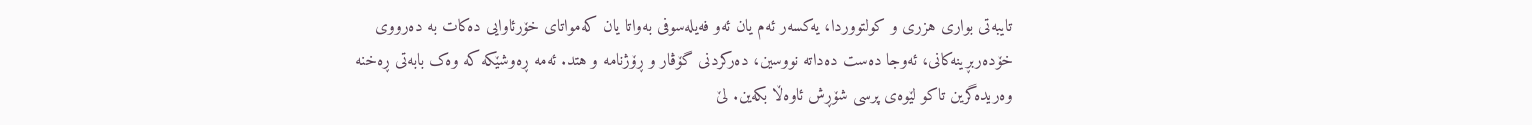تایبەتی بواری هزری و کولتووردا، یەکسەر ئەم یان ئەو فەیلەسوفی بەواتا یان کەمواتای خۆرئاوایی دەکات بە دەرووی خۆدەربڕینەکانی، ئەوجا دەست دەداتە نووسین، دەرکردنی گۆڤار و ڕۆژنامە و هتد. ئەمە ڕەوشێکە کە وەک بابەتی ڕەخنە وەریدەگرین تاکو لێوەی پرسی شۆڕش ئاوەڵا بکەین. لێ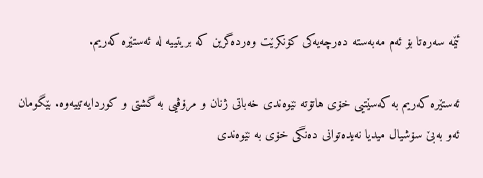ئێمە سەرەتا بۆ ئەم مەبەستە دەرچەیەکی کۆنکرێت وەردەگرین کە بریتییە لە ئەستێرە کەریم.

ئەستێرە کەریم بە کەسێتیی خۆی هاتۆتە نێوەندی خەباتی ژنان و مرۆڤیی بە گشتی و کوردایەتییەوە. بێگومان ئەو بەبێ سۆشیال میدیا نەیدەتوانی دەنگی خۆی بە نێوەندی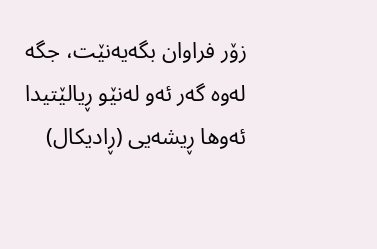زۆر فراوان بگەیەنێت، جگە لەوە گەر ئەو لەنێو ڕیالێتیدا ئەوها ڕیشەیی (ڕادیکال)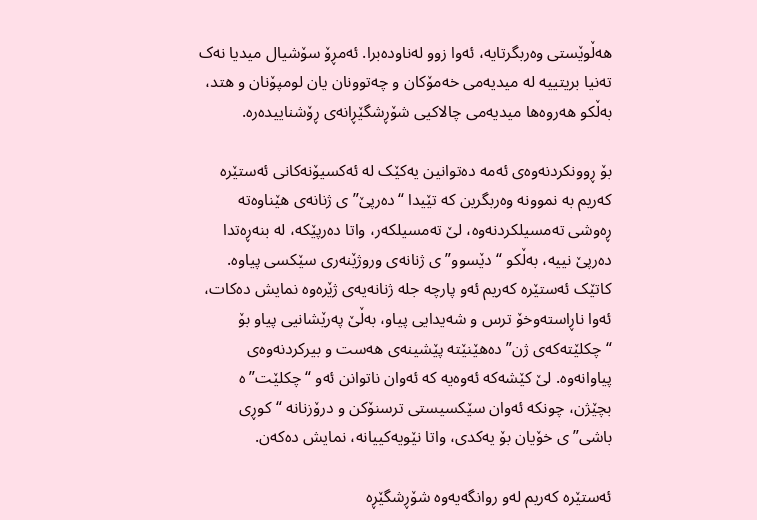هەڵوێستی وەربگرتایە، ئەوا زوو لەناودەبرا. ئەمڕۆ سۆشیال میدیا نەک تەنیا بریتییە لە میدیەمی خەمۆکان و چەتوونان یان لومپۆنان و هتد، بەڵکو هەروەها میدیەمی چالاکیی شۆڕشگێڕانەی ڕۆشناییدەرە.

بۆ ڕوونکردنەوەی ئەمە دەتوانین یەکێک لە ئەکسیۆنەکانی ئەستێرە کەریم بە نموونە وەربگرین کە تێیدا “دەرپێ”ی ژنانەی هێناوەتە ڕەوشی تەمسیلکردنەوە، لێ تەمسیلکەر، واتا دەرپێکە، لە بنەڕەتدا دەرپێ نییە، بەڵکو “دێسوو”ی ژنانەی وروژێنەری سێکسی پیاوە. کاتێک ئەستێرە کەریم ئەو پارچە جلە ژنانەیەی ژێرەوە نمایش دەکات، ئەوا ناڕاستەوخۆ ترس و شەیدایی پیاو، بەڵێ پەرێشانیی پیاو بۆ “چکلێتەکەی ژن” دەهێنێتە پێشینەی هەست و بیرکردنەوەی پیاوانەوە. لێ کێشەکە ئەوەیە کە ئەوان ناتوانن ئەو “چکلێت”ە بچێژن، چونکە ئەوان سێکسیستی ترسنۆکن و درۆزنانە “کوڕی باشی”ی خۆیان بۆ یەکدی، واتا نێویەکییانە، نمایش دەکەن.

ئەستێرە کەریم لەو روانگەیەوە شۆڕشگێڕە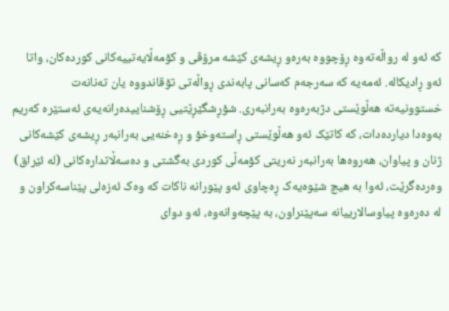کە ئەو لە رواڵەتەوە ڕۆچووە بەرەو ڕیشەی کێشە مرۆڤی و کۆمەڵایەتییەکانی کوردەکان، واتا ئەو ڕادیکالە. ئەمەیە کە سەرجەم کەسانی پابەندی ڕواڵەتی تۆقاندووە یان تەنانەت خستوونیەتە هەڵوێستی دژبەرەوە بەرانبەری. شۆڕشگێڕێتیی ڕۆشناییدەرانەیەی ئەستێرە کەریم بەوەدا دیاردەدات، کە کاتێک ئەو هەڵوێستی ڕاستەوخۆ و ڕەخنەیی بەرانبەر ڕیشەی کێشەکانی ژنان و پیاوان، هەروەها بەرانبەر نەریتی کۆمەڵی کوردی بەگشتی و دەسەڵاتدارەکانی (لە ئێراق) وەردەگرێت، ئەوا بە هیچ شێوەیەک ڕەچاوی ئەو پێورانە ناکات کە وەک ئەزەلی پێناسەکراون و لە دەرەوە پیاوسالارییانە سەپێنراون، بە پێچەوانەوە، ئەو دوای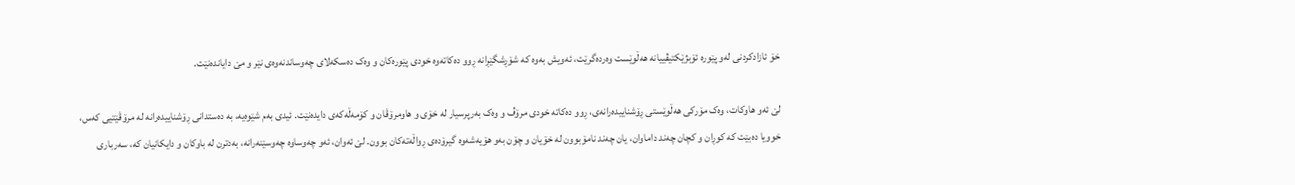خۆ ئازادکردنی لەو پێورە ئۆبژێکتیڤییانە هەڵوێست وەردەگرێت، ئەویش بەوە کە شۆڕشگێڕانە ڕوو دەکاتەوە خودی پێورەکان و وەک دەسکەلای چەوساندنەوەی نێر و مێ دایاندەنێت.

لێ ئەو هاوکات، وەک مۆرکی هەڵوێستی ڕۆشناییدەرانەی، ڕوو دەکاتە خودی مرۆڤ و وەک بەرپرسیار لە خۆی و هاومرۆڤان و کۆمەڵەکەی دایدەنێت. ئیدی بەم شێوەیە، بە دەستدانی ڕۆشناییدەرانە لە مرۆڤێتیی کەس، خوویا دەبێت کە کوڕان و کچان چەند داماوان، یان چەند نامۆبوون لە خۆیان و چۆن بەو هۆیەشەوە گیرۆدەی ڕواڵەتەکان بوون. لێ ئەوان، ئەو چەوساوە چەوسێنەرانە، بەدترن لە باوکان و دایکانیان کە، سەرباری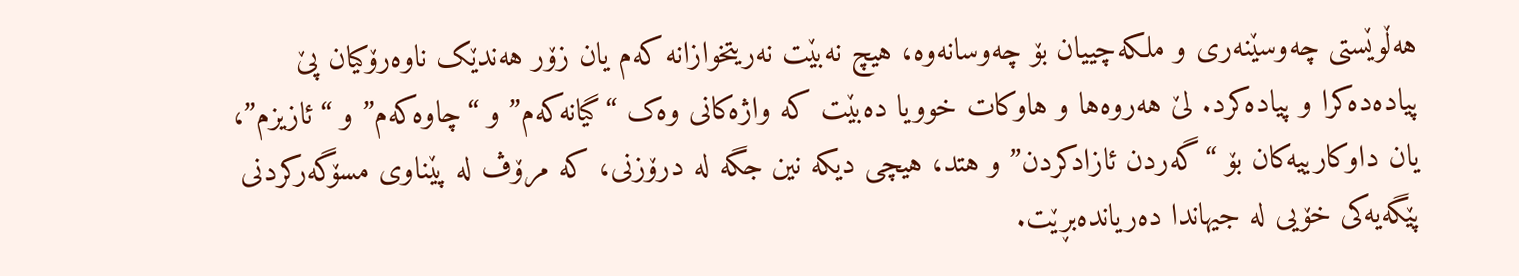هەڵوێستی چەوسێنەری و ملکەچییان بۆ چەوسانەوە، هیچ نەبێت نەریتخوازانە کەم یان زۆر هەندێک ناوەرۆکیان پێ پیادەدەکرا و پیادەکرد. لێ هەروەها و هاوکات خوویا دەبێت کە واژەکانی وەک “گیانەکەم” و “چاوەکەم” و “ئازیزم”، یان داوکارییەکان بۆ “گەردن ئازادکردن” و هتد، هیچی دیکە نین جگە لە درۆزنی، کە مرۆڤ لە پێناوی مسۆگەرکردنی پێگەیەکی خۆیی لە جیهاندا دەریاندەبڕێت.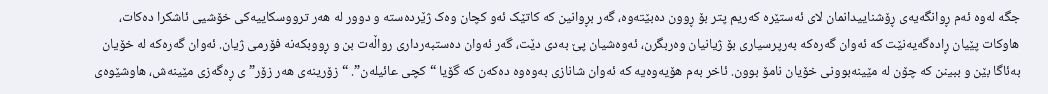جگە لەوە ئەم ڕوانگەیەی ڕۆشناییدانمان لای ئەستێرە کەریم پتر بۆ ڕوون دەبێتەوە، گەر بڕوانین کە کاتێک ئەو کچان وەک ژێردەستە و دوور لە هەر ترووسکاییەکی خۆشیی ئاشکرا دەکات، هاوکات پێیان ڕادەگەیەنێت کە ئەوان گەرەکە بەرپرسیاری بۆ ژیانیان وەربگرن، ئەوەشیان پێ بەدی دێت، گەر ئەوان دەستبەرداری رواڵەت بن و ڕووبکەنە فۆرمی ژیان. ئەوان گەرەکە لە خۆیان بەئاگا بێن و ببینن کە چۆن لە مێینەبوونی خۆیان نامۆ بوون. ئاخر بەم هۆیەوەیە کە ئەوان شانازی بەوەوە دەکەن کە گۆیا “کچی عائیلەن”. “زۆرینەی هەر زۆر”ی ڕەگەزی مێینەش، هاوشێوەی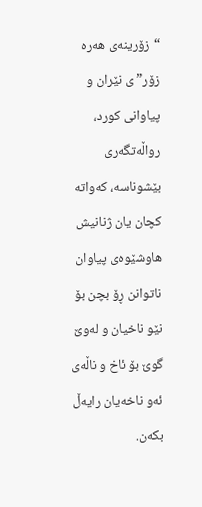“زۆرینەی هەرە زۆر”ی نێران و پیاوانی کورد، رواڵەتگەری بێشوناسە، کەواتە کچان یان ژنانیش هاوشێوەی پیاوان ناتوانن ڕۆ بچن بۆ نێو ناخیان و لەوێ گوێ بۆ ئاخ و ناڵەی ئەو ناخەیان رایەڵ بکەن.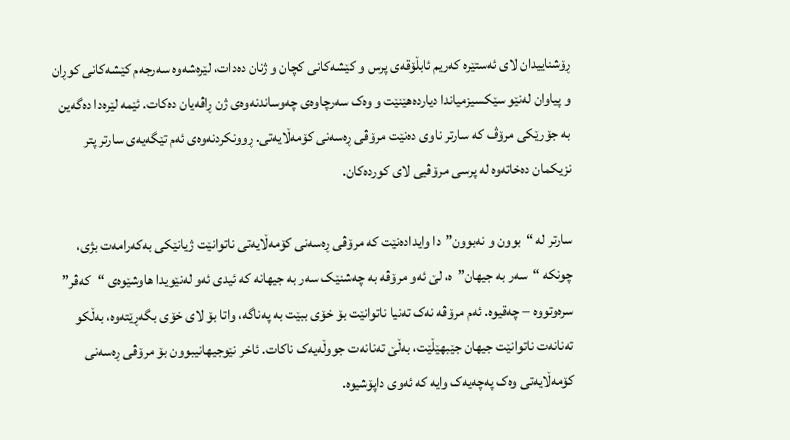ڕۆشناییدان لای ئەستێرە کەریم ئابڵۆقەی پرس و کێشەکانی کچان و ژنان دەدات، لێرەشەوە سەرجەم کێشەکانی کوڕان و پیاوان لەنێو سێکسیزمیاندا دیاردەهێنێت و وەک سەرچاوەی چەوساندنەوەی ژن ڕاڤەیان دەکات. ئێمە لێرەدا دەگەین بە جۆرێکی مرۆڤ کە سارتر ناوی دەنێت مرۆڤی ڕەسەنی کۆمەڵایەتی. ڕوونکردنەوەی ئەم تێگەیەی سارتر پتر نزیکمان دەخاتەوە لە پرسی مرۆڤیی لای کوردەکان.

سارتر لە “بوون و نەبوون”دا وایدادەنێت کە مرۆڤی ڕەسەنی کۆمەڵایەتی ناتوانێت ژیانێکی بەکەرامەت بژی، چونکە “سەر بە جیهان”ە، لێ ئەو مرۆڤە بە چەشنێک سەر بە جیهانە کە ئیدی ئەو لەنێویدا هاوشێوەی “کەڤر” سرەوتووە – چەقیوە. ئەم مرۆڤە نەک تەنیا ناتوانێت بۆ خۆی ببێت بە پەناگە، واتا بۆ لای خۆی بگەڕێتەوە، بەڵکو تەنانەت ناتوانێت جیهان جێبهێڵێت، بەڵێ تەنانەت جووڵەیەک ناکات. ئاخر نێوجیهانیبوون بۆ مرۆڤی ڕەسەنی کۆمەڵایەتی وەک پەچەیەک وایە کە ئەوی داپۆشیوە.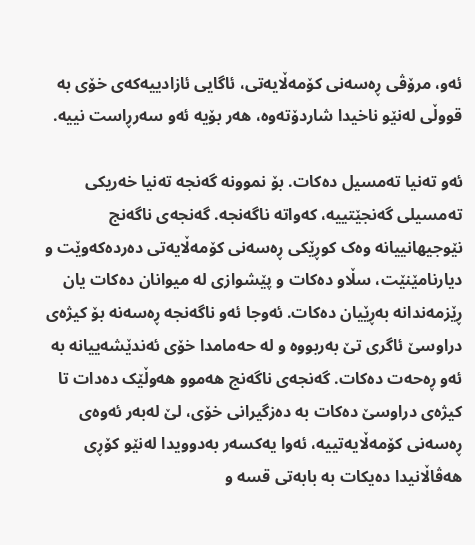ئەو، مرۆڤی ڕەسەنی کۆمەڵایەتی، ئاگایی ئازادییەکەی خۆی بە قووڵی لەنێو ناخیدا شاردۆتەوە، هەر بۆیە ئەو سەرڕاست نییە.

ئەو تەنیا تەمسیل دەکات. بۆ نموونە گەنجە تەنیا خەریکی تەمسیلی گەنجێتییە، کەواتە ناگەنجە. گەنجەی ناگەنج نێوجیهانییانە وەک کوڕێکی ڕەسەنی کۆمەڵایەتی دەردەکەوێت و دیارنامێنێت، سڵاو دەکات و پێشوازی لە میوانان دەکات یان ڕێزمەندانە بەڕێیان دەکات. ئەوجا ئەو ناگەنجە ڕەسەنە بۆ کیژەی دراوسێ ئاگری تێ بەربووە و لە حەمامدا خۆی ئەندێشەییانە بە ئەو ڕەحەت دەکات. گەنجەی ناگەنج هەموو هەوڵێک دەدات تا کیژەی دراوسێ دەکات بە دەزگیرانی خۆی، لێ لەبەر ئەوەی ڕەسەنی کۆمەڵایەتییە، ئەوا یەکسەر بەدوویدا لەنێو کۆڕی هەڤاڵانیدا دەیکات بە بابەتی قسە و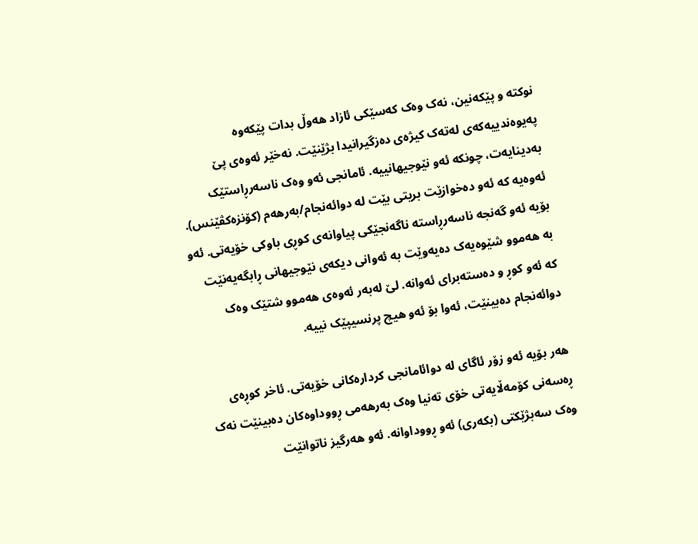نوکتە و پێکەنین، نەک وەک کەسێکی ئازاد هەوڵ بدات پێکەوە پەیوەندییەکەی لەتەک کیژەی دەزگیرانیدا بژێنێت. نەخێر ئەوەی پێ بەدینایەت، چونکە ئەو نێوجیهانییە. ئامانجی ئەو وەک ناسەرڕاستێک ئەوەیە کە ئەو دەخوازێت بریتی بێت لە دوائەنجام/بەرهەم (کۆنزەکڤێنس). بۆیە ئەو گەنجە ناسەرڕاستە ناگەنجێکی پیاوانەی کوڕی باوکی خۆیەتی. ئەو بە هەموو شێوەیەک دەیەوێت بە ئەوانی دیکەی نێوجیهانی ڕابگەیەنێت کە ئەو کوڕ و دەستەبرای ئەوانە. لێ لەبەر ئەوەی هەموو شتێک وەک دوائەنجام دەبینێت، ئەوا بۆ ئەو هیچ پرنسیپێک نییە.

هەر بۆیە ئەو زۆر ئاگای لە دوائامانجی کردارەکانی خۆیەتی. ئاخر کوڕەی ڕەسەنی کۆمەڵایەتی خۆی تەنیا وەک بەرهەمی ڕووداوەکان دەبینێت نەک وەک سەبژێکتی (بکەری) ئەو ڕووداوانە. ئەو هەرگیز ناتوانێت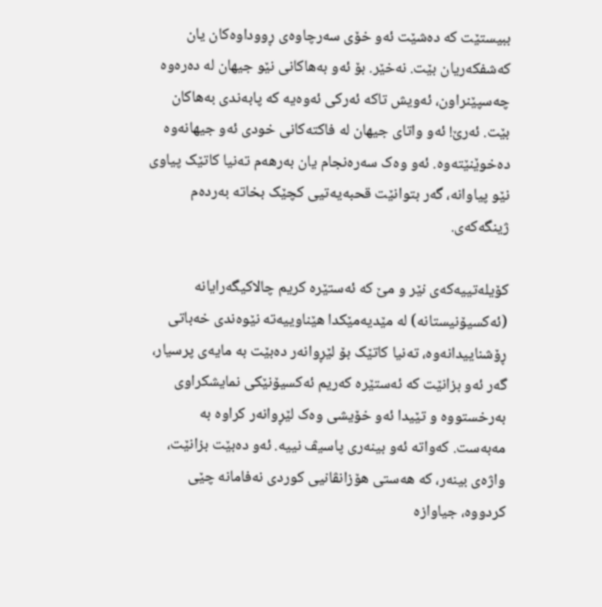ببیستێت کە دەشێت ئەو خۆی سەرچاوەی ڕووداوەکان یان کەشفکەریان بێت. نەخێر. بۆ ئەو بەهاکانی نێو جیهان لە دەرەوە چەسپێنراون، ئەویش تاکە ئەرکی ئەوەیە کە پابەندی بەهاکان بێت. ئەرێ! ئەو واتای جیهان لە فاکتەکانی خودی ئەو جیهانەوە دەخوێنێتەوە. ئەو وەک سەرەنجام یان بەرهەم تەنیا کاتێک پیاوی نێو پیاوانە، گەر بتوانێت قحبەیەتیی کچێک بخاتە بەردەم ژینگەکەی.

کۆیلەتییەکەی نێر و مێ کە ئەستێرە کریم چالاکیگەرایانە (ئەکسیۆنیستانە) لە مێدیەمێکدا هێناوییەتە نێوەندی خەباتی ڕۆشناییدانەوە، تەنیا کاتێک بۆ لێڕوانەر دەبێت بە مایەی پرسیار، گەر ئەو بزانێت کە ئەستێرە کەریم ئەکسیۆنێکی نمایشکراوی بەرخستووە و تێیدا ئەو خۆیشی وەک لێڕوانەر کراوە بە مەبەست. کەواتە ئەو بینەری پاسیڤ نییە. ئەو دەبێت بزانێت، واژەی بینەر، کە هەستی هۆزانڤانیی کوردی نەفامانە چێی کردووە، جیاوازە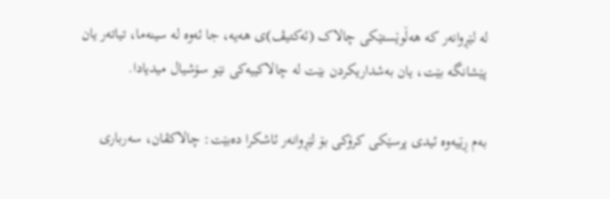لە لێڕوانەر کە هەڵوێستێکی چالاک (ئەکتیڤ)ی هەیە، جا ئەوە لە سینەما، تیاتەر یان پێشانگە بێت، یان بەشداریکردن بێت لە چالاکییەکی نێو سۆشیال میدیادا.

بەم ڕێیەوە ئیدی پرسێکی کرۆکی بۆ لێڕوانەر ئاشکرا دەبێت: چالاکڤان، سەرباری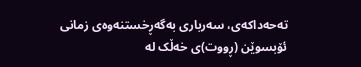تەحەداکەی، سەرباری بەگەڕخستنەوەی زمانی ئۆبسوێن (ڕووت)ی خەڵک لە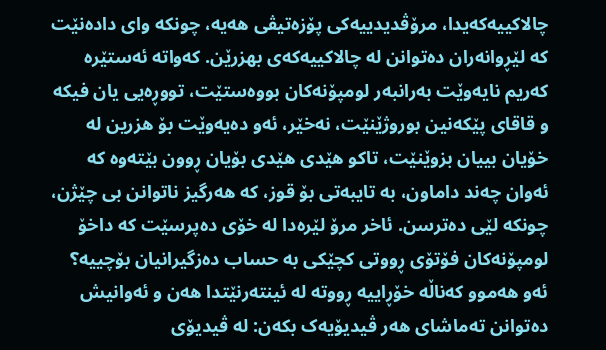چالاکییەکەیدا، مرۆڤدیدییەکی پۆزەتیڤی هەیە، چونکە وای دادەنێت کە لێڕوانەران دەتوانن لە چالاکییەکەی بهزرێن. کەواتە ئەستێرە کەریم نایەوێت بەرانبەر لومپۆنەکان بووەستێت، تووڕەیی یان فیکە و قاقای پێکەنین بوروژێنێت، نەخێر، ئەو دەیەوێت بۆ هزرین لە خۆیان بییان بزوێنێت، تاکو هێدی هێدی بۆیان ڕوون بێتەوە کە ئەوان چەند داماون، بە تایبەتی بۆ قوز، کە هەرگیز ناتوانن بی چێژن، چونکە لێی دەترسن. ئاخر مرۆ لێرەدا لە خۆی دەپرسێت کە داخۆ لومپۆنەکان فۆتۆی ڕووتی کچێکی بە حساب دەزگیرانیان بۆچییە؟ ئەو هەموو کەناڵە خۆڕاییە ڕووتە لە ئینتەرنێتدا هەن و ئەوانیش دەتوانن تەماشای هەر ڤیدیۆیەک بکەن: لە ڤیدیۆی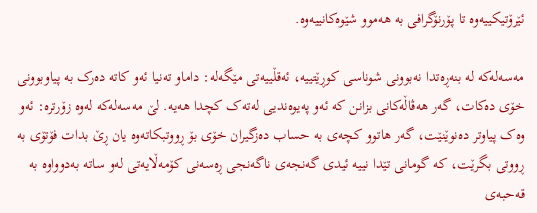ئێرۆتیکییەوە تا پۆرنۆگرافی بە هەموو شێوەکانییەوە.

مەسەلەکە لە بنەڕەتدا نەبوونی شوناسی کوڕێتییە، ئەقڵییەتی مێگەلە: داماو تەنیا ئەو کاتە دەرک بە پیاوبوونی خۆی دەکات، گەر هەڤاڵەکانی بزانن کە ئەو پەیوەندیی لەتەک کچدا هەیە. لێ مەسەلەکە لەوە زۆرترە: ئەو وەک پیاوتر دەنوێنێت، گەر هاتوو کچەی بە حساب دەزگیران خۆی بۆ ڕووتبکاتەوە یان ڕێ بدات فۆتۆی بە ڕووتی بگرێت، کە گومانی تێدا نییە ئیدی گەنجەی ناگەنجی ڕەسەنی کۆمەڵایەتی لەو ساتە بەدوواوە بە قەحبەی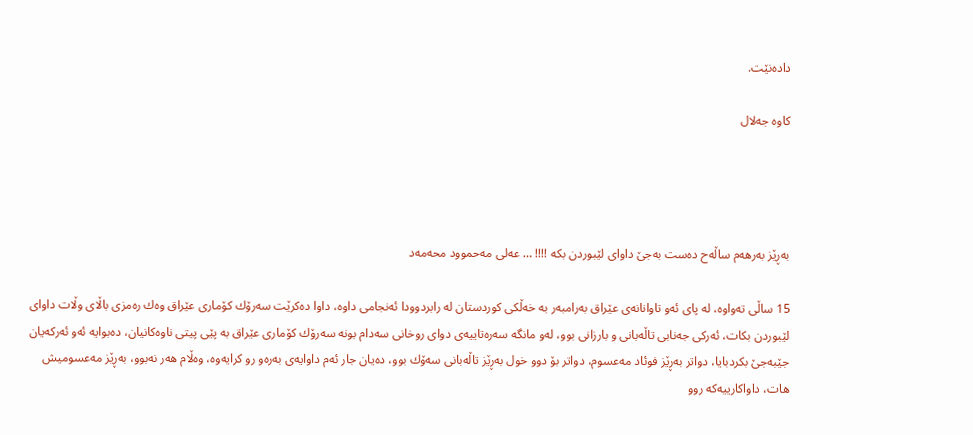دادەنێت.

کاوە جەلال




بەڕێز بەرهەم ساڵەح دەست بەجێ داوای لێبوردن بكە !!!! … عەلی مەحموود محەمەد

15 ساڵی تەواوە، لە پای ئەو تاوانانەی عێراق بەرامبەر بە خەڵكی كوردستان لە رابردوودا ئەنجامی داوە، داوا دەكرێت سەرۆك كۆماری عێراق وەك رەمزی باڵای وڵات داوای لێبوردن بكات، ئەركی جەنابی تاڵەبانی و بارزانی بوو، لەو مانگە سەرەتاییەی دوای روخانی سەدام بونە سەرۆك كۆماری عێراق بە پێی پیتی ناوەكانیان، دەبوایە ئەو ئەركەیان جێبەجێ بكردبایا، دواتر بەڕێز فوئاد مەعسوم، دواتر بۆ دوو خول بەڕێز تاڵەبانی سەۆك بوو، دەیان جار ئەم داوایەی بەرەو رو كرایەوە، وەڵام هەر نەبوو، بەڕێز مەعسومیش هات، داواكارییەكە روو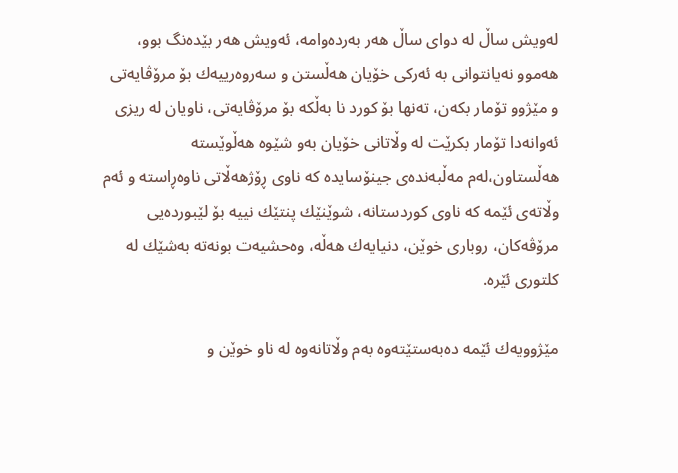لەویش ساڵ لە دوای ساڵ هەر بەردەوامە، ئەویش هەر بێدەنگ بوو، هەموو نەیانتوانی بە ئەركی خۆیان هەڵستن و سەروەرییەك بۆ مرۆڤایەتی و مێژوو تۆمار بكەن، تەنها بۆ كورد نا بەڵكە بۆ مرۆڤایەتی، ناویان لە ریزی ئەوانەدا تۆمار بكرێت لە وڵاتانی خۆیان بەو شێوە هەڵوێستە هەڵستاون،لەم مەڵبەندەی جینۆسایدە كە ناوی ڕۆژهەڵاتی ناوەڕاستە و ئەم وڵاتەی ئێمە كە ناوی كوردستانە، شوێنێك پنتێك نییە بۆ لێبوردەیی مرۆڤەكان، روباری خوێن، دنیایەك هەڵە، وەحشیەت بونەتە بەشێك لە كلتوری ئێرە.

مێژوویەك ئێمە دەبەستێتەوە بەم وڵاتانەوە لە ناو خوێن و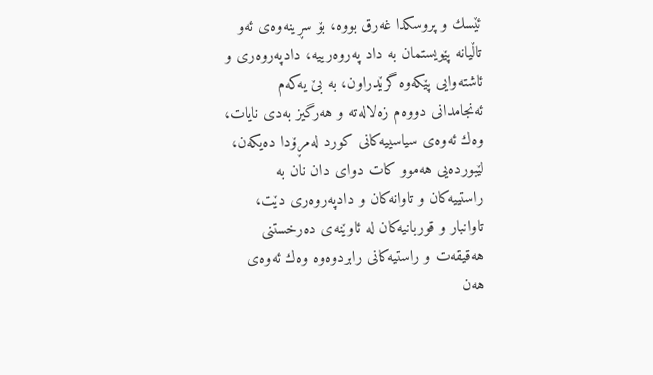ئێسك و پروسكدا غەرق بووە، بۆ سڕینەوەی ئەو تاڵیانە پێویستمان بە داد پەروەرییە، دادپەروەری و ئاشتەوایی پێكەوە گرێدراون، بە بێ یەكەم ئەنجامدانی دووەم زەلالەتە و هەرگیز بەدی نایات، وەك ئەوەی سیاسییەكانی كورد لەمڕۆدا دەیكەن، لێبوردەیی هەموو كات دوای دان نان بە راستییەكان و تاوانەكان و دادپەروەری دێت، تاوانبار و قوربانیەكان لە ئاوێنەی دەرخستنی هەقیقەت و راستیەكانی رابردوەوە وەك ئەوەی هەن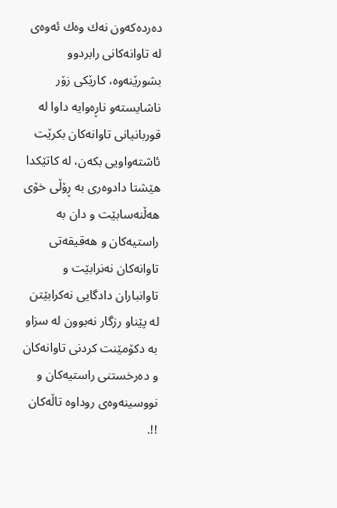دەردەكەون نەك وەك ئەوەی لە تاوانەكانی رابردوو بشورێنەوە، كارێكی زۆر ناشایستەو ناڕەوایە داوا لە قوربانیانی تاوانەكان بكرێت ئاشتەواویی بكەن، لە كاتێكدا هێشتا دادوەری بە ڕۆڵی خۆی هەڵنەسابێت و دان بە راستیەكان و هەقیقەتی تاوانەكان نەنرابێت و تاوانباران دادگایی نەكرابێتن لە پێناو رزگار نەبوون لە سزاو بە دكۆمێنت كردنی تاوانەكان و دەرخستنی راستیەكان و نووسینەوەی روداوە تاڵەكان !!.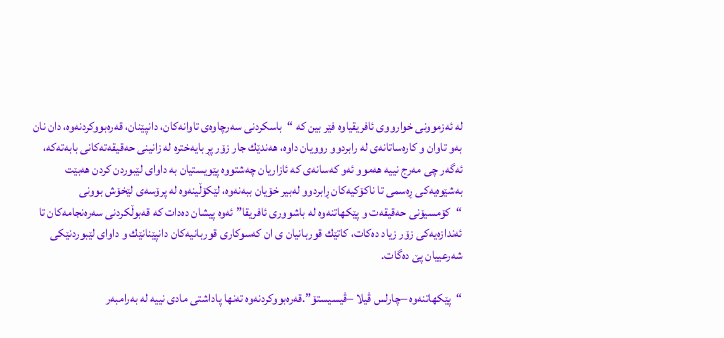لە ئەزموونی خوارووی ئافریقیاوە فێر بین كە “باسكردنی سەرچاوەی تاوانەكان، دانپێنان، قەرەبووكردنەوە، دان نان بەو تاوان و كارەساتانەی لە رابردوو روویان داوە، هەندێك جار زۆر پڕ بایەخترە لە زانینی حەقیقەتەكانی بابەتەكە، ئەگەر چی مەرج نییە هەموو ئەو كەسانەی كە ئازاریان چەشتووە پێویستیان بە داوای لێبوردن كردن هەبێت بەشێوەیەكی ڕەسمی تا ناكۆكیەكان ڕابردوو لەبیر خۆیان ببەنەوە، لێكۆڵینەوە لە پرۆسەی لێخۆش بوونی “كۆمسیۆنی حەقیقەت و پێكهاتنەوە لە باشووری ئافریقا” ئەوە پیشان دەدات كە قەبوڵكردنی سەرەنجامەكان تا ئەندازەیەكی زۆر زیاد دەكات، كاتێك قوربانیان ی ان كەسوكاری قوربانیەكان دانپێنانێك و داوای لێبوردنێكی شەرعییان پێ دەگات.

“پێكهاتنەوە –چارلس ڤیلا –ڤیسیستۆ”.قەرەبووكردنەوە تەنها پاداشتی مادی نییە لە بەرامبەر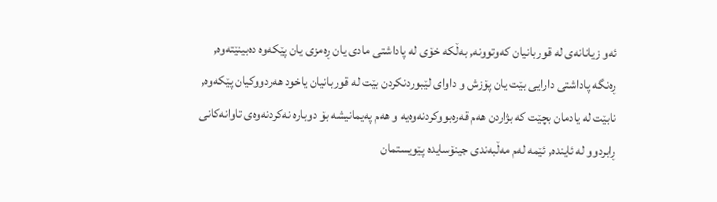ئەو زیانانەی لە قوربانیان كەوتوونە, بەڵكە خۆی لە پاداشتی مادی یان ڕەمزی یان پێكەوە دەبینێتەوە, ڕەنگە پاداشتی دارایی بێت یان پۆزش و داوای لێبوردنكردن بێت لە قوربانیان یاخود هەردووكیان پێكەوە, نابێت لە یادمان بچێت كە بژاردن هەم قەرەبووكردنەوەیە و هەم پەیمانیشە بۆ دوبارە نەكردنەوەی تاوانەكانی ڕابردوو لە ئایندە, ئێمە لەم مەڵبەندی جینۆسایدە پێویستمان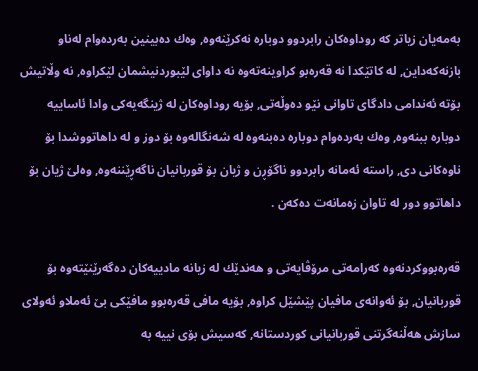بەمەیان زیاتر كە روداوەكان رابردوو دوبارە نەكرێنەوە, وەك دەبینین بەردەوام لەناو بازنەكەداین, لە كاتێكدا نە قەرەبو كراوینەتەوە نە داوای لێبوردنیشمان لێكراوە, نە وڵاتیش بۆتە ئەندامی دادگای تاوانی نێو دەوڵەتی, بۆیە روداوەكان لە ژینگەیەكی وادا ئاساییە دوبارە ببنەوە, وەك بەردەوام دوبارە دەبنەوە لە شەنگالەوە بۆ دوز و لە داهاتووشدا بۆ ناوەكانی دی, راستە ئەمانە رابردوو ناگۆڕن و ژیان بۆ قوربانیان ناگەڕێننەوە, وەلێ ژیان بۆ داهاتوو دور لە تاوان زەمانەت دەكەن .

قەرەبووكردنەوە كەرامەتی مرۆڤایەتی و هەندێك لە زیانە مادییەكان دەگەرێنێتەوە بۆ قوربانیان, بۆ ئەوانەی مافیان پێشێل كراوە, بۆیە مافی قەرەبوو مافێكی بێ ئەملاو ئەولای سازش هەڵنەگرتنی قوربانیانی كوردستانە, كەسیش بۆی نییە بە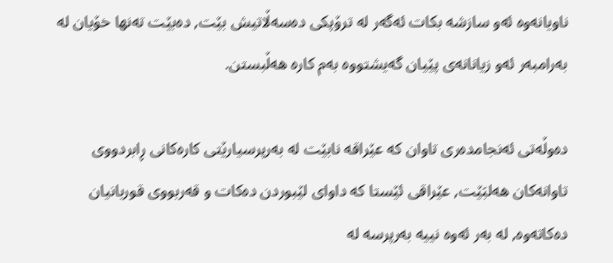ناویانەوە ئەو سازشە بكات ئەگەر لە ترۆپكی دەسەڵاتیش بێت, دەبێت تەنها خۆیان لە بەرامبەر ئەو زیانانەی پێیان گەیشتووە بەم كارە هەڵبستن.

دەوڵەتی ئەنجامدەری تاوان كە عێراقە نابێت لە بەرپرسیارێتی كارەكانی ڕابردووی تاوانەكان هەلبَێت, عێراقی ئێستا كە داوای لێبوردن دەكات و قەربووی قوربانیان دەكاتەوە, لە بەر ئەوە نییە بەرپرسە لە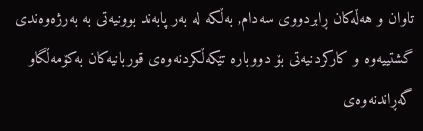تاوان و هەڵەكان ڕابردووی سەدام, بەڵكە لە بەر پابەند بوونیەتی بە بەرژەوەندی گشتییەوە و كاركردنیەتی بۆ دووبارە تێكەڵكردنەوەی قوربانیەكان بەكۆمەڵگاو گەڕاندنەوەی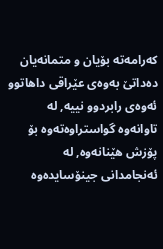كەرامەتە بۆیان و متمانەیان دەداتێ بەوەی عێراقی داهاتوو ئەوەی رابردوو نییە, لە تاوانەوە گواستراوەتەوە بۆ پۆزش هێنانەوە, لە ئەنجامدانی جینۆسایدەوە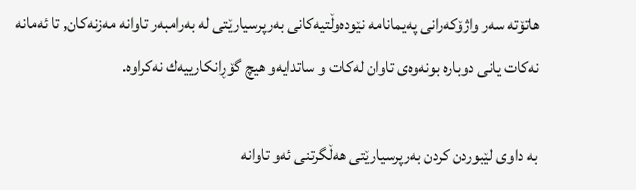هاتۆتە سەر واژۆكەرانی پەیمانامە نێودەوڵتیەكانی بەرپرسیارێتی لە بەرامبەر تاوانە مەزنەكان, تا ئەمانە نەكات یانی دوبارە بونەوەی تاوان لەكات و ساتدایەو هیچ گۆڕانكارییەك نەكراوە.

بە داوی لێبوردن كردن بەرپرسیارێتی هەڵگرتنی ئەو تاوانە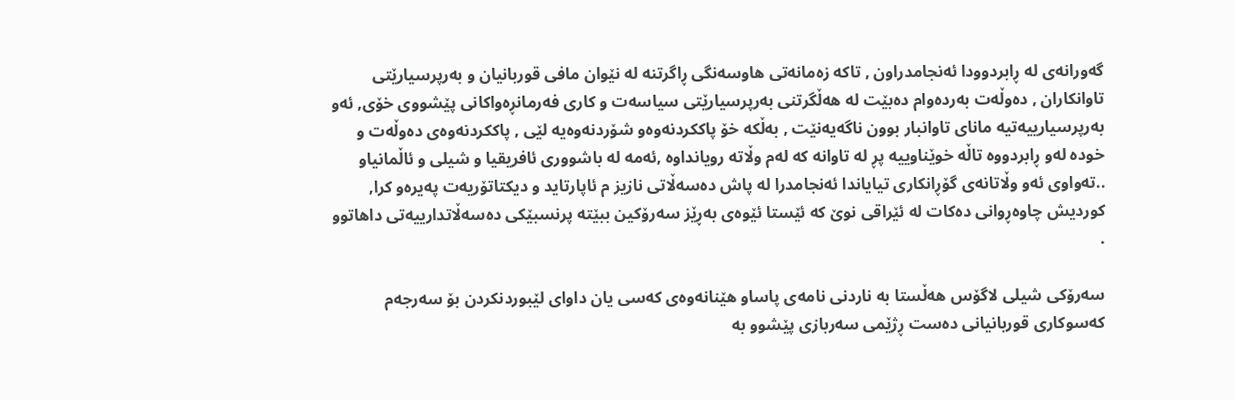گەورانەی لە ڕابردوودا ئەنجامدراون , تاكە زەمانەتی هاوسەنگی ڕاگرتنە لە نێوان مافی قوربانیان و بەرپرسیارێتی تاوانكاران , دەوڵەت بەردەوام دەبێت لە هەڵگرتنی بەرپرسیارێتی سیاسەت و كاری فەرمانڕەواكانی پێشووی خۆی, ئەو بەرپرسیارییەتیە مانای تاوانبار بوون ناگەیەنێت , بەڵكە خۆ پاككردنەوەو شۆردنەوەیە لێی , پاككردنەوەی دەوڵەت و خودە لەو ڕابردووە تاڵە خوێناوییە پڕ لە تاوانە كە لەم وڵاتە رویانداوە ,ئەمە لە باشووری ئافریقیا و شیلی و ئاڵمانیاو ..تەواوی ئەو وڵاتانەی گۆڕانكاری تیایاندا ئەنجامدرا لە پاش دەسەڵاتی نازیز م ئاپارتاید و دیكتاتۆریەت پەیرەو كرا, كوردیش چاوەڕوانی دەكات لە ئێراقی نوێ كە ئێستا ئێوەی بەڕێز سەرۆكین ببێتە پرنسبێكی دەسەڵاتدارییەتی داهاتوو .

سەرۆكی شیلی لاگۆس هەڵستا بە ناردنی نامەی پاساو هێنانەوەی كەسی یان داوای لێبوردنكردن بۆ سەرجەم كەسوكاری قوربانیانی دەست ڕژێمی سەربازی پێشوو بە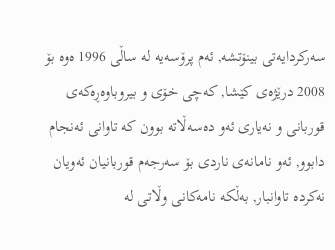سەركردایەتی بینۆتشە, ئەم پرۆسەیە لە ساڵی 1996 ەوە بۆ 2008 درێژەی كێشا, كەچی خۆی و بیروباوەڕەكەی قوربانی و نەیاری ئەو دەسەڵاتە بوون كە تاوانی ئەنجام دابوو, ئەو نامانەی ناردی بۆ سەرجەم قوربانیان ئەویان نەكردە تاوانبار, بەڵكە نامەكانی وڵاتی لە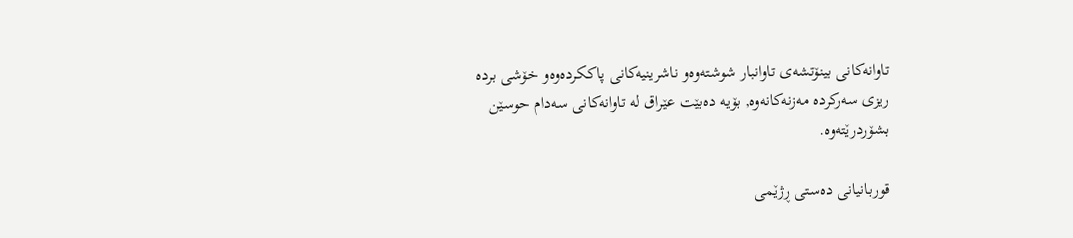تاوانەكانی بینۆتشەی تاوانبار شوشتەوەو ناشرینیەكانی پاككردەوەو خۆشی بردە ریزی سەركردە مەزنەكانەوە, بۆیە دەبێت عێراق لە تاوانەكانی سەدام حوسێن بشۆردرێتەوە.

قوربانیانی دەستی ڕژێمی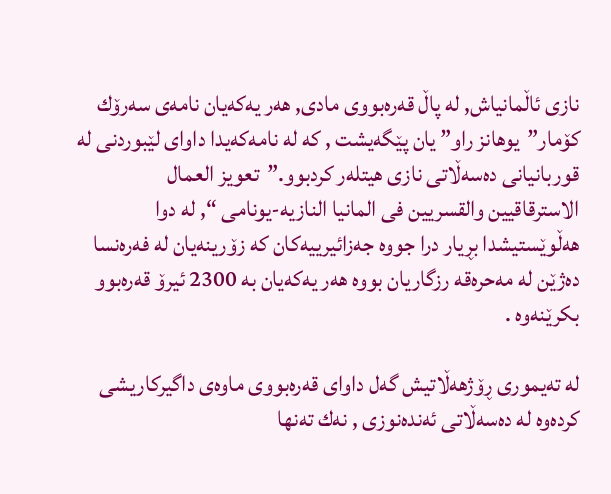نازی ئاڵمانیاش, لە پاڵ قەرەبووی مادی, هەر یەكەیان نامەی سەرۆك كۆمار”یوهانز راو” یان پێگەیشت , كە لە نامەكەیدا داوای لێبوردنی لە قوربانیانی دەسەڵاتی نازی هیتلەر كردبوو.”تعویز العمال الاسترقاقیین والقسریین فی المانیا النازیە-یونامی “, لە دوا هەڵوێستیشدا بڕیار درا جووە جەزائیرییەكان كە زۆرینەیان لە فەرەنسا دەژێن لە مەحرەقە رزگاریان بووە هەر یەكەیان بە 2300 ئیرۆ قەرەبوو بكرێنەوە .

لە تەیموری ڕۆژهەڵاتیش گەل داوای قەرەبووی ماوەی داگیركاریشی كردەوە لە دەسەڵاتی ئەندەنوزی , نەك تەنها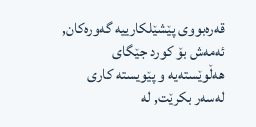قەرەبووی پێشێلكارییە گەورەكان, ئەمەش بۆ كورد جێگای هەڵوێستەیە و پێویستە كاری لەسەر بكرێت, لە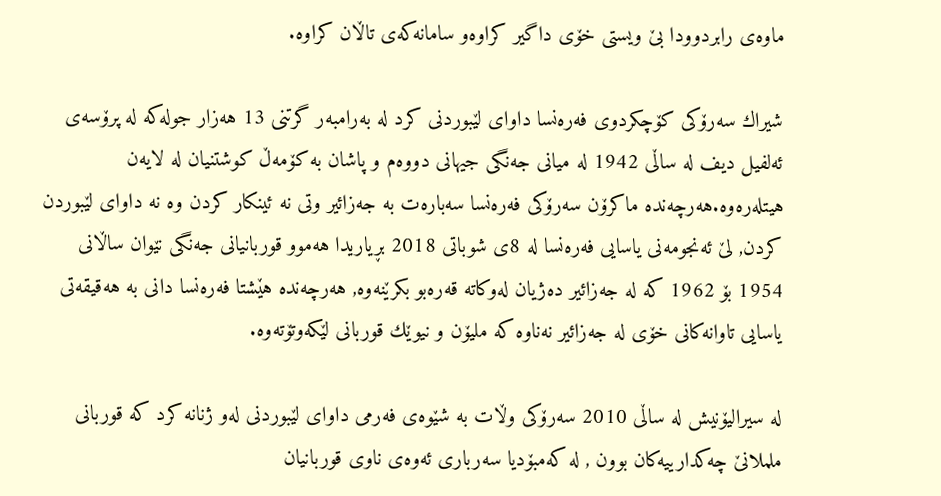ماوەی رابردوودا بێ ویستی خۆی داگیر كراوەو سامانەكەی تاڵان كراوە.

شیراك سەرۆكی كۆچكردوی فەرەنسا داوای لێبوردنی كرد لە بەرامبەر گرتنی 13 هەزار جولەكە لە پرۆسەی ئەلفیل دیف لە ساڵی 1942 لە میانی جەنگی جیهانی دووەم و پاشان بە كۆمەڵ كوشتنیان لە لایەن هیتلەرەوە.هەرچەندە ماكرۆن سەرۆكی فەرەنسا سەبارەت بە جەزائیر وتی نە ئینكار كردن وە نە داوای لێبوردن كردن, لێ ئەنجومەنی یاسایی فەرەنسا لە 8ی شوباتی 2018 بڕیاریدا هەموو قوربانیانی جەنگی نێوان ساڵانی 1954 بۆ 1962 كە لە جەزائیر دەژیان لەوكاتە قەرەبو بكرێنەوە, هەرچەندە هێشتا فەرەنسا دانی بە هەقیقەتی یاسایی تاوانەكانی خۆی لە جەزائیر نەناوە كە ملیۆن و نیوێك قوربانی لێكەوتۆتەوە.

لە سیرالیۆنیش لە ساڵی 2010 سەرۆكی وڵات بە شێوەی فەرمی داوای لێبوردنی لەو ژنانە كرد كە قوربانی ململانێ چەكدارییەكان بوون , لە كەمبۆدیا سەرباری ئەوەی ناوی قوربانیان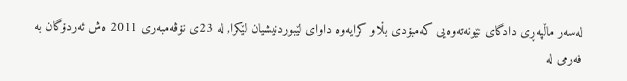لەسەر ماڵپەڕی دادگای نێونەتەوەیی كەمبۆدی بڵاو كرایەوە داوای لێبوردنیشیان لێكرا, لە 23ی نۆڤەمبەری 2011 ەش ئەردۆگان بە فەرمی لە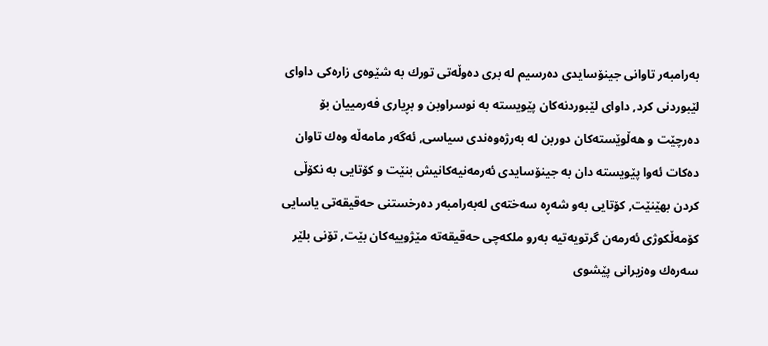بەرامبەر تاوانی جینۆسایدی دەرسیم لە بری دەوڵەتی تورك بە شێوەی زارەكی داوای لێبوردنی كرد, داوای لێبوردنەكان پێویستە بە نوسراوبن و بڕیاری فەرمییان بۆ دەرچێت و هەڵوێستەكان دوربن لە بەرژەوەندی سیاسی, ئەگەر مامەڵە وەك تاوان دەكات ئەوا پێویستە دان بە جینۆسایدی ئەرمەنیەكانیش بنێت و كۆتایی بە نكۆڵی كردن بهێنێت, كۆتایی بەو شەڕە سەختەی لەبەرامبەر دەرخستنی حەقیقەتی یاسایی كۆمەڵكوژی ئەرمەن گرتویەتیە بەرو ملكەچی حەقیقەتە مێژوییەكان بێت, تۆنی بلێر سەرەك وەزیرانی پێشوی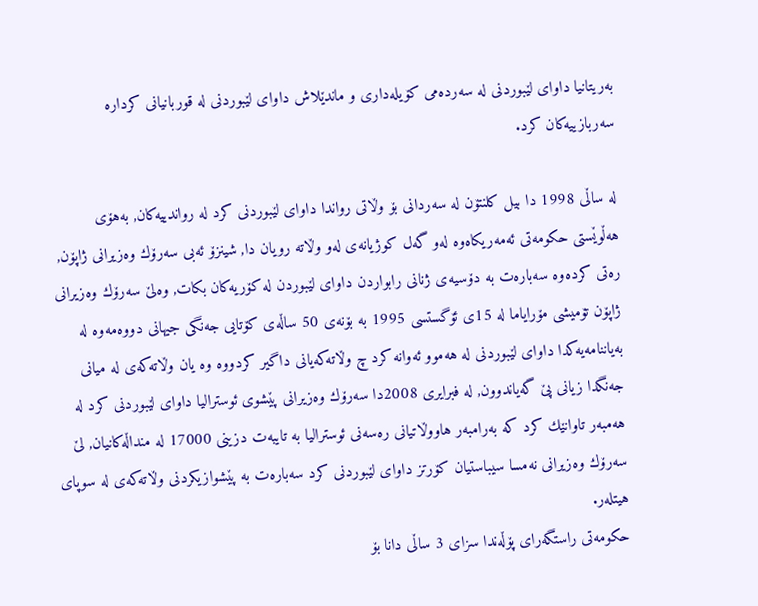بەریتانیا داوای لێبوردنی لە سەردەمی كۆیلەداری و ماندێلاش داوای لێبوردنی لە قوربانیانی كردارە سەربازییەكان كرد.

لە ساڵی 1998 دا بیل كلنتۆن لە سەردانی بۆ وڵاتی رواندا داوای لێبوردنی كرد لە رواندییەكان, بەهۆی هەڵوێستی حكومەتی ئەمەریكاەوە لەو گەل كوژیانەی لەو وڵاتە رویان دا, شینزۆ ئەبی سەرۆك وەزیرانی ژاپۆن, رەتی كردەوە سەبارەت بە دۆسیەی ژنانی رابواردن داوای لێبوردن لە كۆریەكان بكات, وەلێ سەرۆك وەزیرانی ژاپۆن تۆمیشی مۆرایاما لە 15ی ئۆگستسی 1995 بە بۆنەی 50 ساڵەی كۆتایی جەنگی جیهانی دووەمەوە لە بەیاننامەیەكدا داوای لێبوردنی لە هەموو ئەوانە كرد چ وڵاتەكەیانی داگیر كردووە وە یان وڵاتەكەی لە میانی جەنگدا زیانی پێ گەیاندوون, لە فبرایری 2008دا سەرۆك وەزیرانی پێشوی ئوسترالیا داوای لێبوردنی كرد لە هەمبەر تاوانێك كرد كە بەرامبەر هاووڵاتیانی رەسەنی ئوسترالیا بە تایبەت دزینی 17000 لە منداڵەكانیان, لێ سەرۆك وەزیرانی نەمسا سیباستیان كۆرتز داوای لێبوردنی كرد سەبارەت بە پێشوازیكردنی وڵاتەكەی لە سوپای هیتلەر.
حكومەتی راستگەرای پۆڵەندا سزای 3 ساڵی دانا بۆ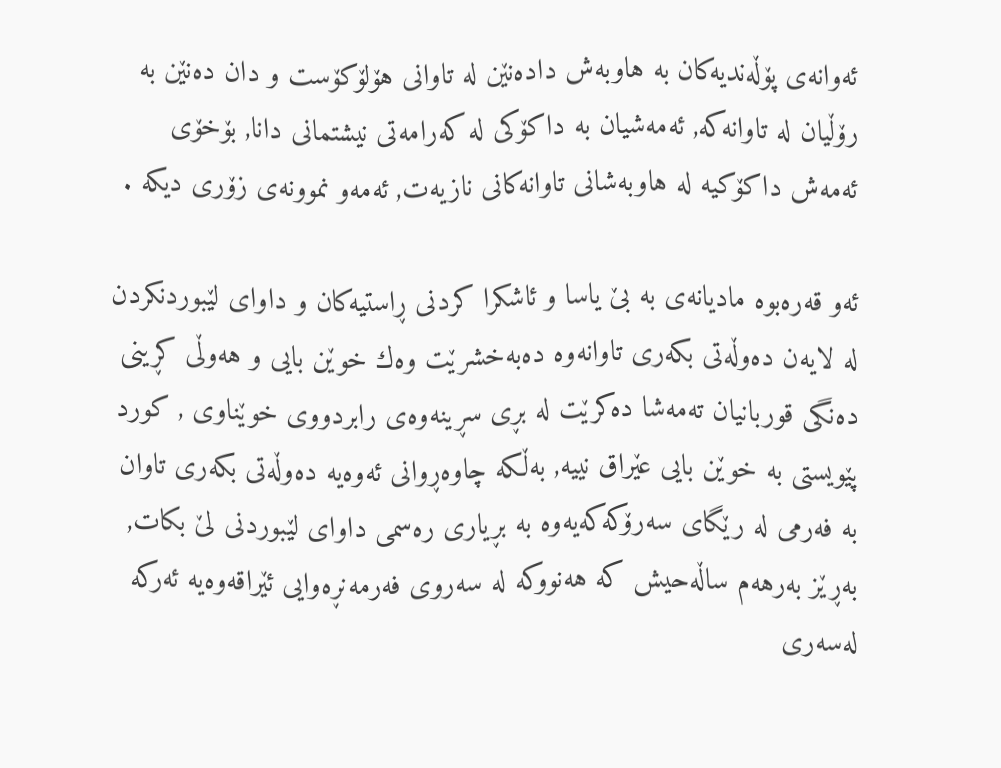ئەوانەی پۆڵەندیەكان بە هاوبەش دادەنێن لە تاوانی هۆلۆكۆست و دان دەنێن بە رۆڵیان لە تاوانەكە, ئەمەشیان بە داكۆكی لە كەرامەتی نیشتمانی دانا, بۆخۆی ئەمەش داكۆكیە لە هاوبەشانی تاوانەكانی نازیەت, ئەمەو نموونەی زۆری دیكە .

ئەو قەرەبوە مادیانەی بە بێ یاسا و ئاشكرا كردنی ڕاستیەكان و داوای لێبوردنكردن لە لایەن دەوڵەتی بكەری تاوانەوە دەبەخشرێت وەك خوێن بایی و هەوڵی كڕینی دەنگی قوربانیان تەمەشا دەكرێت لە بڕی سڕینەوەی رابردووی خوێناوی , كورد پێویستی بە خوێن بایی عێراق نییە, بەڵكە چاوەڕوانی ئەوەیە دەوڵەتی بكەری تاوان بە فەرمی لە رێگای سەرۆكەكەیەوە بە بڕیاری رەسمی داوای لێبوردنی لێ بكات, بەڕێز بەرهەم ساڵەحیش كە هەنووكە لە سەروی فەرمەنڕەوایی ئێراقەوەیە ئەركە لەسەری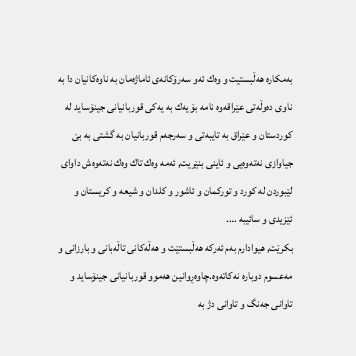بەمكارە هەڵبستیت و وەك ئەو سەرۆكانەی ئاماژەمان بە ناوەكانیان دا بە ناوی دەوڵەتی عێراقەوە نامە بۆ یەك بە یەكی قوربانیانی جینۆساید لە كوردستان و عێراق بە تایبەتی و سەرجەم قوربانیان بە گشتی بە بێ جیاوازی نەتەوەیی و ئاینی بنێریت, ئەمە وەك تاك وەك نەتەوەش داوای لێبوردن لە كورد و توركمان و ئاشور و كلدان و شیعە و كریستان و ئێزیدی و سائیبە ….
بكرێت, هیوادارم بەم ئەركە هەڵبستێت و هەڵەكانی تاڵەبانی و بارزانی و مەعسوم دوبارە نەكاتەوە.چاوەڕوانین هەموو قوربانیانی جینۆساید و تاوانی جەنگ و تاوانی دژ بە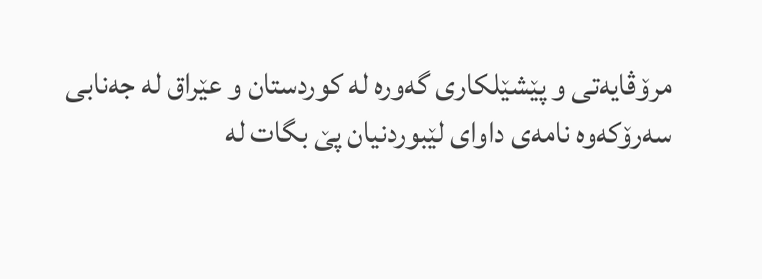مرۆڤایەتی و پێشێلكاری گەورە لە كوردستان و عێراق لە جەنابی سەرۆكەوە نامەی داوای لێبوردنیان پێ بگات لە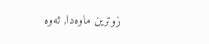زوترین ماوەدا, ئەوە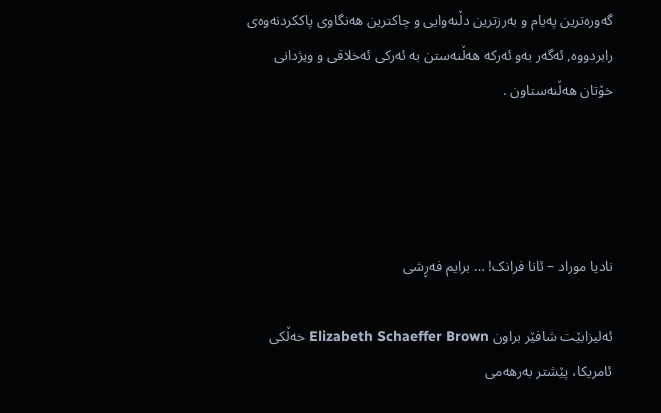گەورەترین پەیام و بەرزترین دڵنەوایی و چاكترین هەنگاوی پاككردنەوەی رابردووە, ئەگەر بەو ئەركە هەڵنەستن بە ئەركی ئەخلاقی و ویژدانی خۆتان هەڵنەستاون .




نادیا موراد – ئانا فرانک! … برایم فەڕشی

ئەلیزابێت شافێر براون Elizabeth Schaeffer Brown خەڵکی ئامریکا، پێشتر بەرهەمی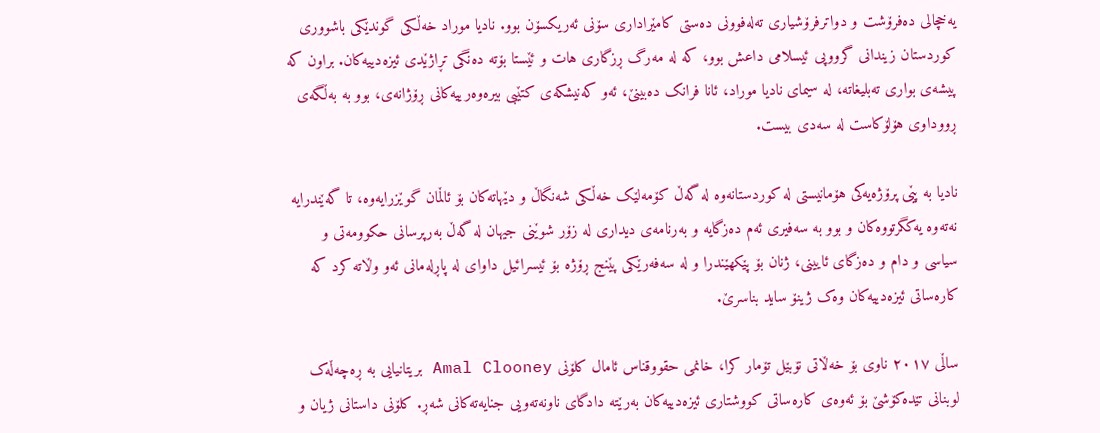یەخچالی دەفرۆشت و دواترفرۆشیاری تەلەفوونی دەستی کامێراداری سۆنی ئەریکسۆن بوو. نادیا موراد خەڵکی گوندێکی باشووری کوردستان زیندانی گرووپی ئیسلامی داعش بوو، کە لە مەرگ ڕزگاری هات و ئێستا بۆتە دەنگی تڕاژێدی ئیزەدییەکان. براون کە پیشەی بواری تەبلیغاتە، لە سیمای نادیا موراد، ئانا فرانک دەبینێ، ئەو کەنیشکەی کتێبی بیرەوەرییەکانی ڕۆژانەی، بوو بە بەڵگەی ڕووداوی هۆلۆکاست لە سەدی بیست.

نادیا بە پێی پرۆژەیەکی هۆمانیستی لە کوردستانەوە لە گەڵ کۆمەلێک خەڵکی شەنگاڵ و دێهاتەکان بۆ ئاڵمان گوێزرایەوە، تا گەێندرایە نەتەوە یەکگرتووەکان و بوو بە سەفیری ئەم دەزگایە و بەرنامەی دیداری لە زۆر شوێنی جیهان لە گەڵ بەرپرسانی حکوومەتی و سیاسی و دام و دەزگای ئایینی، ژنان بۆ پێکهێندرا و لە سەفەرێکی پێنج ڕۆژە بۆ ئیسرائیل داوای لە پاڕلەمانی ئەو وڵاتە کرد کە کارەساتی ئیزەدییەکان وەک ژینۆ ساید بناسرێ.

ساڵی ٢٠١٧ ناوی بۆ خەڵاتی نۆبێل تۆمار کرا، خانمی حقووقناس ئامال کلۆنی Amal Clooney بریتانیایی بە ڕەچەڵەک لوبنانی تێدەکۆشێ بۆ ئەوەی کارەساتی کووشتاری ئیزەدییەکان بەرێتە دادگای ناونەتەویی جنایەتەکانی شەڕ. کلۆنی داستانی ژیان و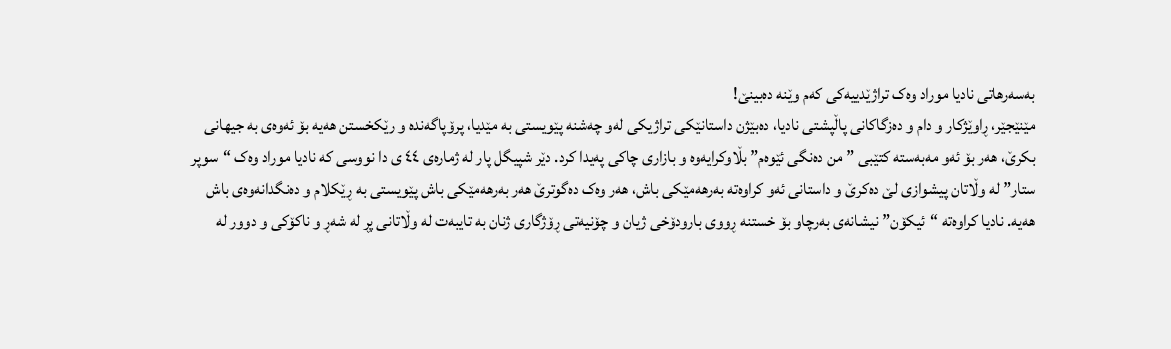بەسەرهاتی نادیا موراد وەک تراژێدییەکی کەم وێنە دەبینێ!
مێنێجێر، ڕاوێژکار و دام و دەزگاکانی پاڵپشتی نادیا، دەبێژن داستانێکی تراژیکی لەو چەشنە پێویستی بە مێدیا، پرۆپاگەندە و رێکخستن هەیە بۆ ئەوەی بە جیهانی بکرێ، هەر بۆ ئەو مەبەستە کتێبی ” من دەنگی ئێوەم” بڵاوکرایەوە و بازاری چاکی پەیدا کرد. دێر شپیگل پار لە ژمارەی ٤٤ ی دا نووسی کە نادیا موراد وەک “سوپر ستار” لە وڵاتان پیشوازی لێ دەکرێ و داستانی ئەو کراوەتە بەرهەمێکی باش، هەر وەک دەگوترێ هەر بەرهەمێکی باش پێویستی بە ڕێکلام و دەنگدانەوەی باش هەیە. نادیا کراوەتە “ئیکۆن” نیشانەی بەرچاو بۆ خستنە ڕووی بارودۆخی ژیان و چۆنیەتی ڕۆژگاری ژنان بە تایبەت لە وڵاتانی پڕ لە شەڕ و ناکۆکی و دوور لە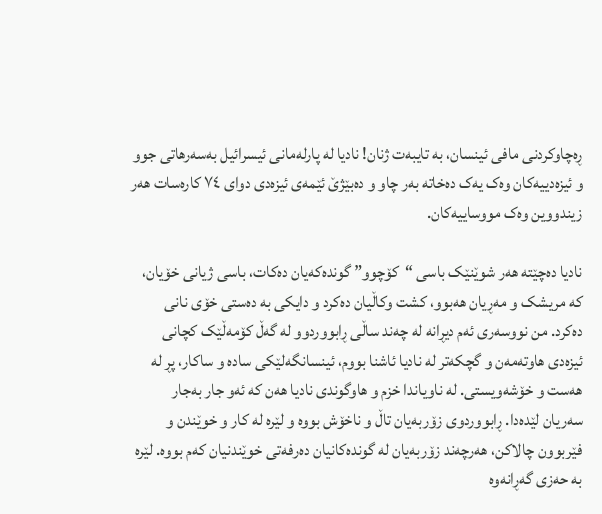ڕەچاوکردنی مافی ئینسان، بە تایبەت ژنان! نادیا لە پارلەمانی ئیسرائیل بەسەرهاتی جوو و ئیزەدییەکان وەک یەک دەخاتە بەر چاو و دەبێژێ ئێمەی ئیزەدی دوای ٧٤ کارەسات هەر زیندووین وەک مووساییەکان.

نادیا دەچێتە هەر شوێنێک باسی “کۆچوو” گوندەکەیان دەکات، باسی ژیانی خۆیان، کە مریشک و مەڕیان هەبوو، کشت وکاڵیان دەکرد و دایکی بە دەستی خۆی نانی دەکرد. من نووسەری ئەم دیڕانە لە چەند ساڵی ڕابووردوو لە گەڵ کۆمەڵێک کچانی ئیزەدی هاوتەمەن و گچکەتر لە نادیا ئاشنا بووم، ئینسانگەلێکی سادە و ساکار، پڕ لە هەست و خۆشەویستی. لە ناویاندا خزم و هاوگوندی نادیا هەن کە ئەو جار بەجار سەریان لێدەدا. ڕابووردوی زۆربەیان تاڵ و ناخۆش بووە و لێرە لە کار و خوێندن و فێربوون چالاکن، هەرچەند زۆربەیان لە گوندەکانیان دەرفەتی خوێندنیان کەم بووە. لێرە بە حەزی گەڕانەوە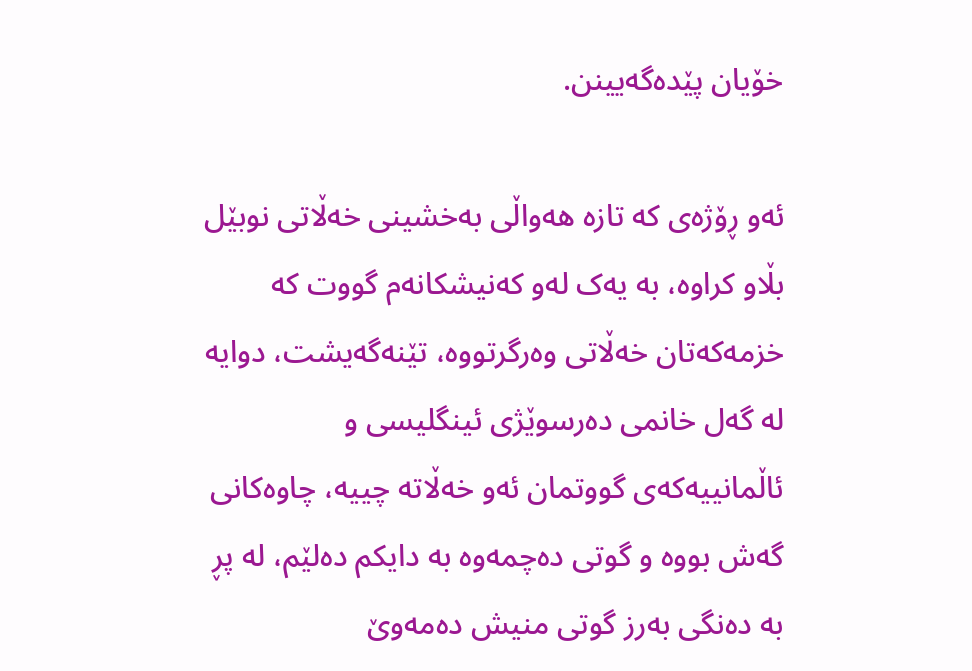خۆیان پێدەگەیینن.

ئەو ڕۆژەی کە تازە هەواڵی بەخشینی خەڵاتی نوبێل بڵاو کراوە، بە یەک لەو کەنیشکانەم گووت کە خزمەکەتان خەڵاتی وەرگرتووە، تێنەگەیشت، دوایە لە گەل خانمی دەرسوێژی ئینگلیسی و ئاڵمانییەکەی گووتمان ئەو خەڵاتە چییە، چاوەکانی گەش بووە و گوتی دەچمەوە بە دایکم دەلێم، لە پڕ بە دەنگی بەرز گوتی منیش دەمەوێ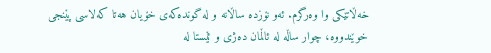خەڵاتێکی وا وەرگرم. ئەو نۆزدە ساڵانە و لە گوندەکەی خۆیان هەتا کەلاسی پێنجی خوێندووە، چوار ساڵە لە ئاڵمان دەژی و ئێستا لە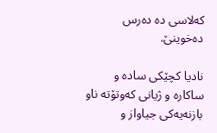کەلاسی دە دەرس دەخوینێ.

نادیا کچێکی سادە و ساکارە و ژیانی کەوتۆتە ناو بازنەیەکی جیاواز و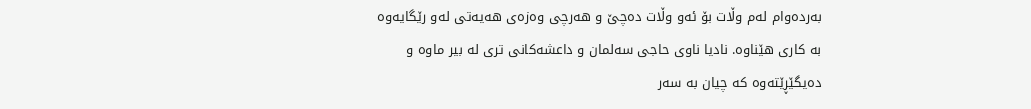بەردەوام لەم وڵات بۆ ئەو وڵات دەچێ و هەرچی وەزەی هەیەتی لەو رێگایەوە بە کاری هێناوە. نادیا ناوی حاجی سەلمان و داعشەکانی تری لە بیر ماوە و دەیگێڕێتەوە کە چیان بە سەر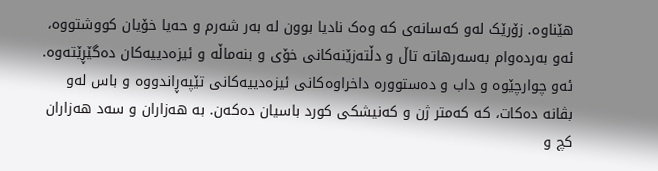هێناوە. زۆرێک لەو کەسانەی کە وەک نادیا بوون لە بەر شەرم و حەیا خۆیان کووشتووە، ئەو بەردەوام بەسەرهاتە تاڵ و دڵتەزێنەکانی خۆی و بنەماڵە و ئیزەدییەکان دەگێڕێتەوە. ئەو چوارچێوە و داب و دەستوورە داخراوەکانی ئیزەدییەکانی تێپەڕاندووە و باس لەو بڤانە دەکات، کە کەمتر ژن و کەنیشکی کورد باسیان دەکەن. بە هەزاران و سەد هەزاران کچ و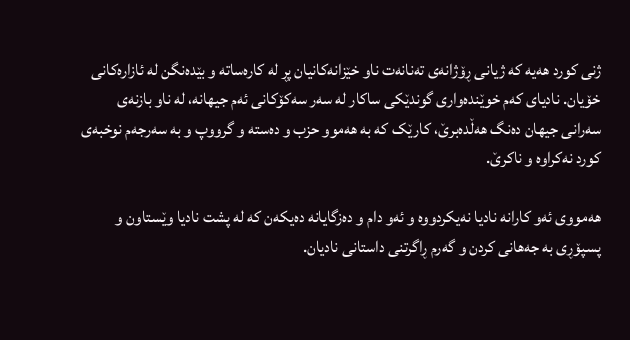ژنی کورد هەیە کە ژیانی ڕۆژانەی تەنانەت ناو خێزانەکانیان پڕ لە کارەساتە و بێدەنگن لە ئازارەکانی خۆیان. نادیای کەم خوێندەواری گوندێکی ساکار لە سەر سەکۆکانی ئەم جیهانە، لە ناو بازنەی سەرانی جیهان دەنگ هەڵدەبرێ، کارێک کە بە هەموو حزب و دەستە و گرووپ و بە سەرجەم نوخبەی کورد نەکراوە و ناکرێ.

هەمووی ئەو کارانە نادیا نەیکردووە و ئەو دام و دەزگایانە دەیکەن کە لە پشت نادیا وێستاون و پسپۆڕی بە جەهانی کردن و گەرم ڕاگرتنی داستانی نادیان.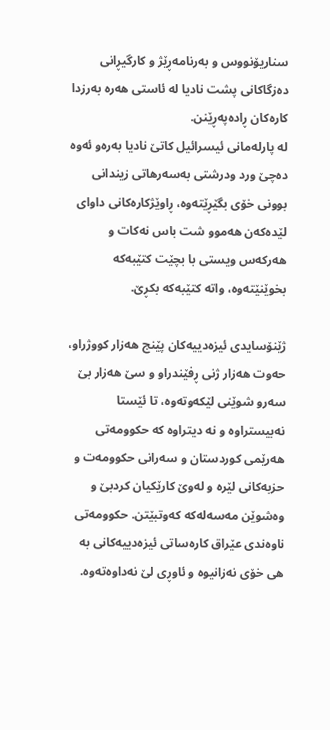سناریۆنووس و بەرنامەڕێژ و کارگیڕانی دەزگاکانی پشت نادیا لە ئاستی هەرە بەرزدا کارەکان ڕادەپەڕێنن.
لە پارلەمانی ئیسرائیل کاتێ نادیا بەرەو ئەوە دەچێ ورد ودرشتی بەسەرهاتی زیندانی بوونی خۆی بگێڕێتەوە، ڕاوێژکارەکانی داوای لێدەکەن هەموو شت باس نەکات و هەرکەس ویستی با بچێت کتێبەکە بخوێنێتەوە، واتە کتێبەکە بکڕێ.

ژێنۆسایدی ئیزەدییەکان پێنج هەزار کووژراو، حەوت هەزار ژنی ڕفێندراو و سێ هەزار بێ سەرو شوێنی لێکەوتەوە، تا ئێستا نەبیستراوە و نە دیتراوە کە حکوومەتی هەرێمی کوردستان و سەرانی حکوومەت و حزبەکانی لێرە و لەوێ کارێکیان کردبێ و وەشوێن مەسەلەکە کەوتبێتن. حکوومەتی ناوەندی عێراق کارەساتی ئیزەدییەکانی بە هی خۆی نەزانیوە و ئاوڕی لێ نەداوەتەوە.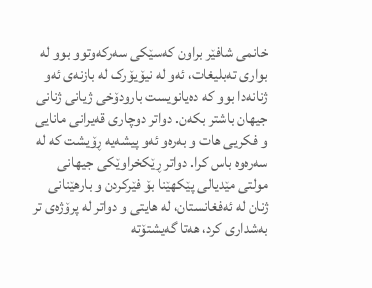خانمی شافێر براون کەسێکی سەرکەوتوو بوو لە بواری تەبلیغات، ئەو لە نیۆیۆرک لە بازنەی ئەو ژنانەدا بوو کە دەیانویست بارودۆخی ژیانی ژنانی جیهان باشتر بکەن. دواتر دوچاری قەیرانی مانایی و فکریی هات و بەرەو ئەو پیشەیە ڕۆیشت کە لە سەرەوە باس کرا. دواتر ڕێکخراوێکی جیهانی مولتی مێدیالی پێکهێنا بۆ فێرکردن و بارهێنانی ژنان لە ئەفغانستان، لە هایتی و دواتر لە پرۆژەی تر بەشداری کرد، هەتا گەیشتۆتە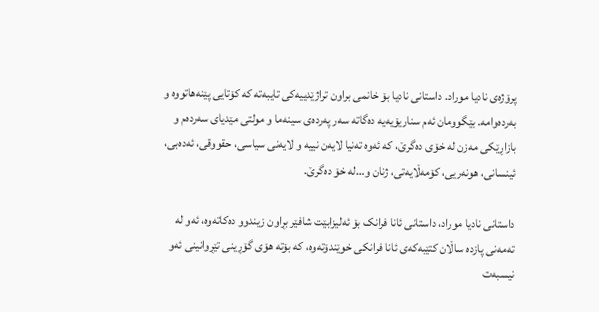پرۆژەی نادیا موراد. داستانی نادیا بۆ خانمی براون تراژێدییەکی تایبەتە کە کۆتایی پێنەهاتووە و بەردەوامە. بێگوومان ئەم سناریۆیەیە دەگاتە سەر پەردەی سینەما و مولتی مێدیای سەردەم و بازاڕێکی مەزن لە خۆی دەگرێ، کە ئەوە تەنیا لایەن نییە و لایەنی سیاسی، حقووقی، ئەدەبی، ئینسانی، هونەریی، کۆمەڵایەتی، ژنان و…لە خۆ دەگرێ.

داستانی نادیا موراد، داستانی ئانا فرانک بۆ ئەلیزابێت شافێر بڕاون زیندوو دەکاتەوە، ئەو لە تەمەنی پازدە ساڵان کتێبەکەی ئانا فرانکی خوێندۆتەوە، کە بۆتە هۆی گۆڕینی تێڕوانینی ئەو نیسبەت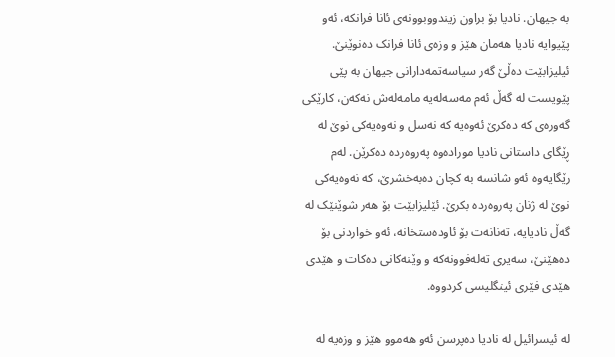بە جیهان. نادیا بۆ براون زیندووبوونەی ئانا فرانکە، ئەو پێیوایە نادیا هەمان هێز و وزەی ئانا فرانک دەنوێنێ. ئیلیزابێت دەڵێ گەر سیاسەتمەدارانی جیهان بە پێی پێویست لە گەڵ ئەم مەسەلەیە مامەلەش نەکەن، کارێکی گەورەی کە دەکرێ ئەوەیە کە نەسل و نەوەیەکی نوێ لە ڕێگای داستانی نادیا مورادەوە پەروەردە دەکرێن. لەم رێگایەوە ئەو شانسە بە کچان دەبەخشرێ، کە نەوەیەکی نوێ لە ژنان پەروەردە بکرێ. ئێلیزابێت بۆ هەر شوێنێک لە گەڵ نادیایە، تەنانەت بۆ ئاودەستخانە، ئەو خواردنی بۆ دەهێنێ، سەیری تەلەفوونەکە و وێنەکانی دەکات و هێدی هێدی فێری ئینگلیسی کردووە.

لە ئیسرائیل لە نادیا دەپرسن ئەو هەموو هێز و وزەیە لە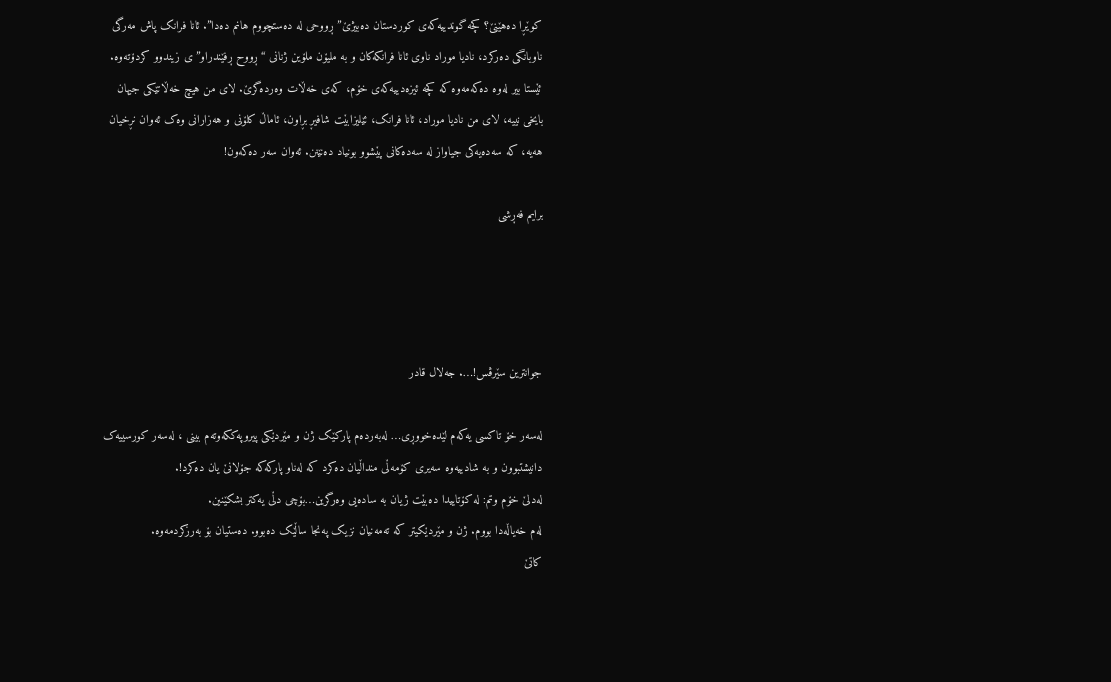کوێڕا دەهێنێ؟ کچە گوندییەکەی کوردستان دەبیژێ” ڕووحی لە دەستچووم هانم دەدا”. ئانا فرانک پاش مەرگی ناوبانگی دەرکرد، نادیا موراد ناوی ئانا فرانکەکان و بە ملیۆن ملۆین ژنانی “ڕووح ڕفێندراو”ی زیندوو کردۆتەوە.
ئێستا بیر لەوە دەکەمەوە کە کچە ئیزەدییەکەی خۆم، کەی خەڵات وەردەگرێ. لای من هیچ خەڵاتێکی جیهان بایخی نییە، لای من نادیا موراد، ئانا فرانک، ئێلیزابێت شافیڕ بڕاون، ئاماڵ کلۆنی و هەزارانی وەک ئەوان نڕخیان هەیە، کە سەدەیەکی جیاواز لە سەدەکانی پێشوو بونیاد دەنێنن. ئەوان سەر دەکەون!

برایم فەڕشی




جوانترین سێرڤس!…. جەلال قادر

لەسەر خۆ تاکسی یەکەم لێدەخووڕی… لەبەردەم پارکێک ژن و مێردێکی پیروپەککەوتەم بینی ، لەسەر کورسییەک دانیشتبوون و بە شادییەوە سەیری کۆمەڵی منداڵیان دەکرد کە لەناو پارکەکە جۆلانێ یان دەکرد!.
لەدلێ خۆم وتم: لە کۆتاییدا دەبێت ژیان بە سادەیی وەرگرین…بۆچی دڵی یەکتر بشکێنین.
لەم خەیاڵەدا بووم. ژن و مێردێکیتر کە تەمەنیان نزیک پەنجا ساڵێک دەبوو. دەستیان بۆ بەرزکردمەوە.
کاتێ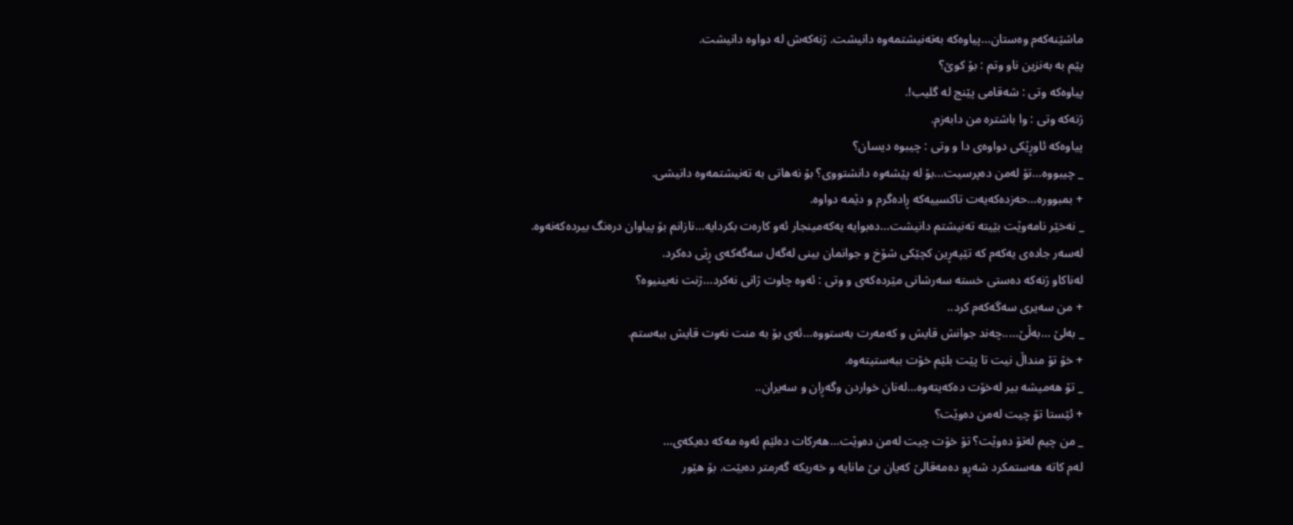ماشێنەکەم وەستان…پیاوەکە بەتەنیشتمەوە دانیشت. ژنەکەش لە دواوە دانیشت.
پێم بە بەنزین ناو وتم : بۆ کوێ؟
پیاوەکە وتی : شەقامی پێنج لە گلیب!.
ژنەکە وتی : وا باشترە من دابەزم.
پیاوەکە ئاوڕێکی دواوەی دا و وتی : چیبوە دیسان؟
_ چیبووە…تۆ لەمن دەپرسیت…بۆ لە پێشەوە دانشتووی؟ بۆ نەهاتی بە تەنیشتمەوە دانیشی.
+ بمبوورە…حەزدەکەیەت تاکسییەکە ڕادەگرم و دێمە دواوە.
_ نەخێر نامەوێت بێیتە تەنیشتم دانیشت…دەبوایە یەکەمینجار ئەو کارەت بکردایە…نازانم بۆ پیاوان درەنگ بیردەکەنەوە.
لەسەر جادەی یەکەم کە تێپەڕین کچێکی شۆخ و جوانمان بینی لەگەل سەگەکەی ڕێی دەکرد.
لەناکاو ژنەکە دەستی خستە سەرشانی مێردەکەی و وتی : ئەوە چاوت ژانی نەکرد…ژنت نەبینیوە؟
+ من سەیری سەگەکەم کرد..
_ بەلێ …بەڵێ…..چەند جوانش قایش و کەمەرت بەستووە…ئەی بۆ بە منت نەوت قایش ببەستم.
+ خۆ تۆ منداڵ نیت تا پێت بلێم خۆت ببەستیتەوە.
_ تۆ هەمیشە بیر لەخۆت دەکەیتەوە…لەنان خواردن وگەڕان و سەیران..
+ ئێستا تۆ چیت لەمن دەوێت؟
_ من چیم لەتۆ دەوێت؟ تۆ خۆت چیت لەمن دەوێت…هەرکات دەلێم ئەوە مەکە دەیکەی…
لەم کاتە هەستمکرد شەڕو دەمەقالێ کەیان بێ مانایە و خەریکە گەرمتر دەبێت. بۆ هێور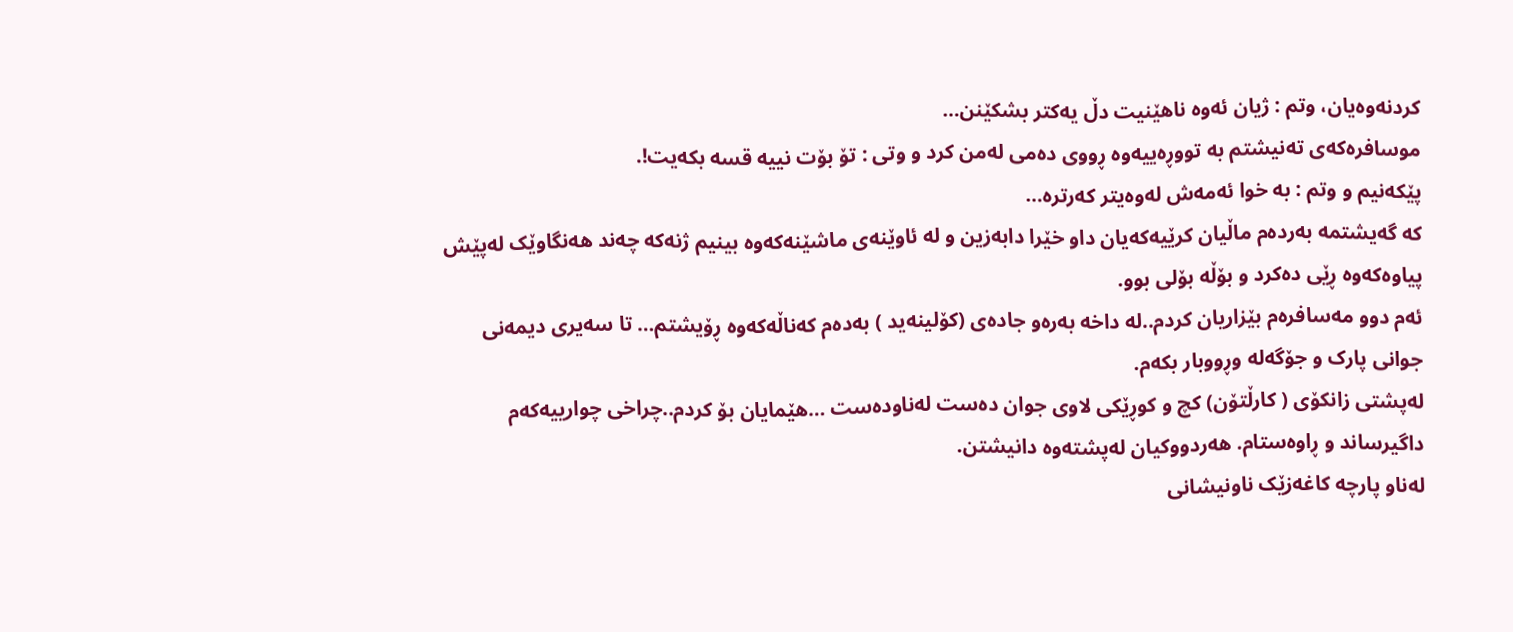کردنەوەیان، وتم : ژیان ئەوە ناهێنیت دڵ یەکتر بشکێنن…
موسافرەکەی تەنیشتم بە تووڕەییەوە ڕووی دەمی لەمن کرد و وتی : تۆ بۆت نییە قسە بکەیت!.
پێکەنیم و وتم : بە خوا ئەمەش لەوەیتر کەرترە…
کە گەیشتمە بەردەم ماڵیان کرێیەکەیان داو خێرا دابەزین و لە ئاوێنەی ماشێنەکەوە بینیم ژنەکە چەند هەنگاوێک لەپێش پیاوەکەوە ڕێی دەکرد و بۆڵە بۆلی بوو.
ئەم دوو مەسافرەم بێزاریان کردم..لە داخە بەرەو جادەی (کۆلینەید ) بەدەم کەناڵەکەوە ڕۆیشتم… تا سەیری دیمەنی جوانی پارک و جۆگەلە وڕووبار بکەم.
لەپشتی زانکۆی ( کارڵتۆن) کچ و کوڕێکی لاوی جوان دەست لەناودەست …هێمایان بۆ کردم..چراخی چوارییەکەم داگیرساند و ڕاوەستام. هەردووکیان لەپشتەوە دانیشتن.
لەناو پارچە کاغەزێک ناونیشانی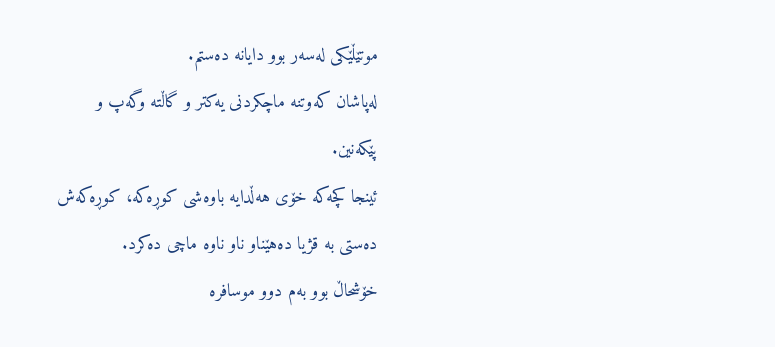موتێڵێکی لەسەر بوو دایانە دەستم.
لەپاشان کەوتنە ماچکردنی یەکتر و گاڵتە وگەپ و پێکەنین.
ئینجا کچەکە خۆی هەڵدایە باوەشی کوڕەکە، کوڕەکەش دەستی بە قژیا دەهێناو ناو ناوە ماچی دەکرد.
خۆشحاڵ بوو بەم دوو موسافرە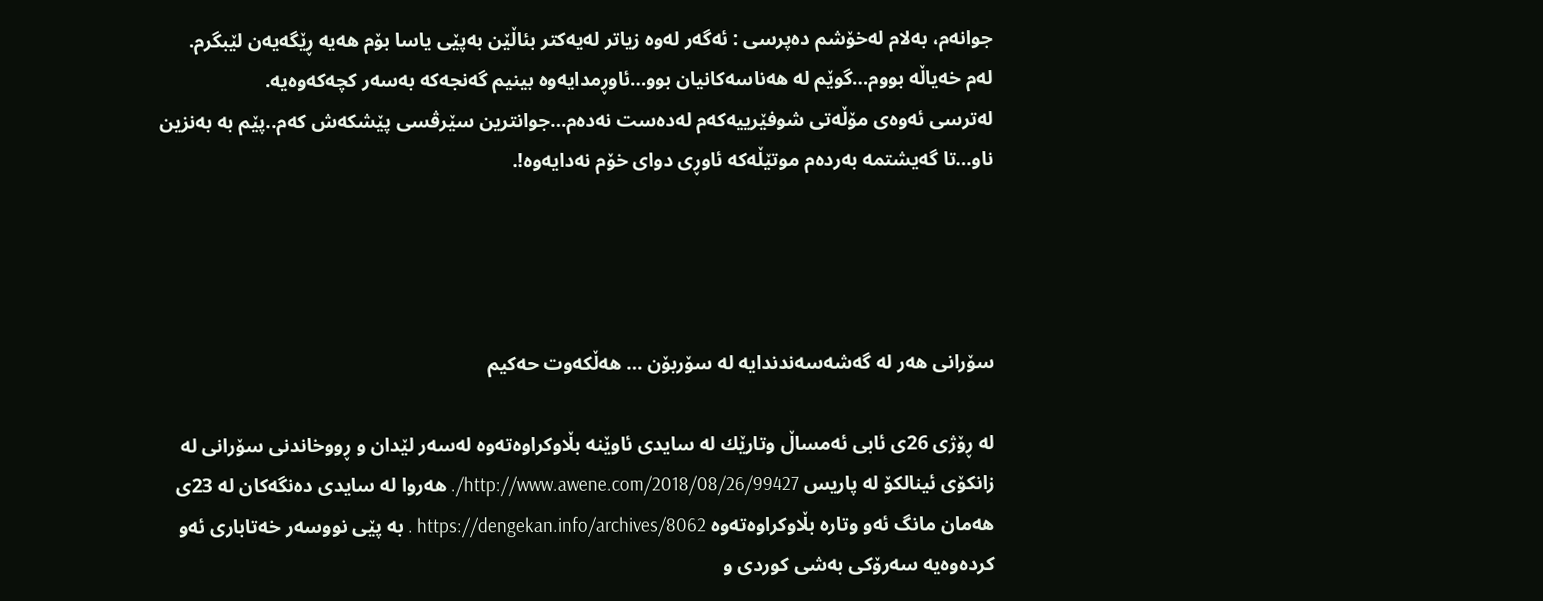جوانەم، بەلام لەخۆشم دەپرسی : ئەگەر لەوە زیاتر لەیەکتر بئاڵێن بەپێی یاسا بۆم هەیە ڕێگەیەن لێبگرم.
لەم خەیاڵە بووم…گوێم لە هەناسەکانیان بوو…ئاوڕمدایەوە بینیم گەنجەکە بەسەر کچەکەوەیە.
لەترسی ئەوەی مۆڵەتی شوفێرییەکەم لەدەست نەدەم…جوانترین سێرڤسی پێشکەش کەم..پێم بە بەنزین ناو…تا گەیشتمە بەردەم موتێڵەکە ئاوڕی دوای خۆم نەدایەوە!.




سۆرانی هه‌ر له‌ گه‌شه‌سه‌ندندایه‌ له‌ سۆربۆن … هه‌ڵكه‌وت حه‌كیم

له‌ ڕۆژی 26ی ئابی ئه‌مساڵ وتارێك له‌ سایدی ئاوێنه‌ بڵاوكراوه‌ته‌وه‌ له‌سه‌ر لێدان و ڕووخاندنی سۆرانی له‌ زانكۆی ئینالكۆ له‌ پاریس http://www.awene.com/2018/08/26/99427/. هه‌روا له‌ سایدی ده‌نگه‌كان له‌ 23ی هه‌مان مانگ ئه‌و وتاره‌ بڵاوكراوه‌ته‌وه‌ https://dengekan.info/archives/8062 . به‌ پێی نووسه‌ر خه‌تاباری ئه‌و كرده‌وه‌یه‌ سه‌رۆكی به‌شی كوردی و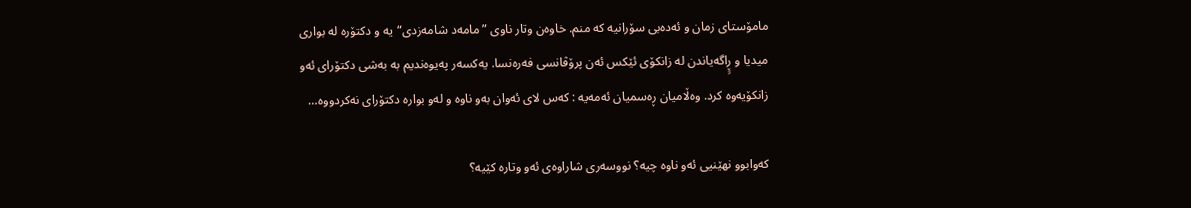مامۆستای زمان و ئه‌ده‌بی سۆرانیه‌ كه‌ منم. خاوه‌ن وتار ناوی ”مامه‌د شامه‌زدی“یه‌ و دكتۆره‌ له‌ بواری میدیا و ڕٍاگه‌یاندن له‌ زانكۆی ئێكس ئه‌ن پرۆڤانسی فه‌ره‌نسا. یه‌كسه‌ر په‌یوه‌ندیم به‌ به‌شی دكتۆرای ئه‌و زانكۆیه‌وه‌ كرد. وه‌ڵامیان ڕه‌سمیان ئه‌مه‌یه‌ : كه‌س لای ئه‌وان به‌و ناوه‌ و له‌و بواره‌ دكتۆرای نه‌كردووه‌…

كه‌وابوو نهێنیی ئه‌و ناوه‌ چیه‌؟ نووسه‌ری شاراوه‌ی ئه‌و وتاره‌ كێیه‌؟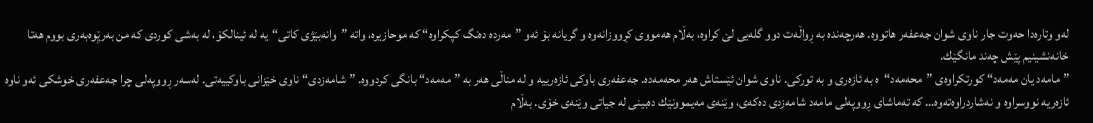له‌و وتاره‌دا حه‌وت جار ناوی شوان جه‌عفه‌ر هاتووه‌. هه‌رچه‌نده‌ به‌ ڕواڵه‌ت دوو گله‌یی لێ كراوه‌، به‌ڵام هه‌مووی كڕووزانه‌وه‌ و گریانه‌ بۆ ئه‌و ”مه‌رده‌ ده‌نگ كپكراوه‌“ كه‌ موحازیره‌، واته‌ ”وانه‌بێژی كاتی“یه‌ له‌ ئینالكۆ، له‌ به‌شی كوردی كه‌ من به‌رێِوه‌به‌ری بووم هه‌تا خانه‌نشینیم پێش چه‌ند مانگێك.
”مامه‌د یان مه‌مه‌د“ كورتكراوه‌ی ”محه‌مه‌د“ه‌ به‌ ئازه‌ری و به‌ توركی. ناوی شوان ئێستاش هه‌ر محه‌مه‌ده‌. جه‌عفه‌ری باوكی ئازه‌رییه‌ و له‌ مناڵی هه‌ر به‌ ”مه‌مه‌د“ بانگی كردووه‌. ”شامه‌زدی“ ناوی خێزانی باوكییه‌تی. له‌سه‌ر ڕووپه‌لی چرا جه‌عفه‌ری خوشكی ئه‌و ناوه‌ ئازه‌ریه‌ نووسراوه‌ و نه‌شاردراوه‌ته‌وه‌… كه‌ ته‌ماشای ڕووپه‌لی مامه‌د شامه‌زدی ده‌كه‌ی، وێنه‌ی مه‌یموونێك ده‌بینی له‌ جیاتی وێنه‌ی خۆی. به‌ڵام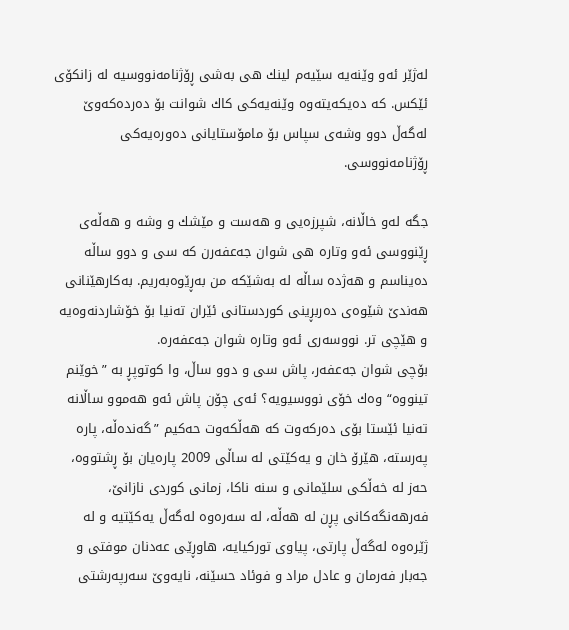له‌ژێر ئه‌و وێنه‌یه‌ سێیه‌م لینك هی به‌شی ڕۆژنامه‌نووسیه‌ له‌ زانكۆی ئێكس. كه‌ ده‌یكه‌یته‌وه‌ وێنه‌یه‌كی كاك شوانت بۆ ده‌رده‌كه‌وێ له‌گه‌ڵ دوو وشه‌ی سپاس بۆ مامۆستایانی ده‌وره‌یه‌كی ڕۆژنامه‌نووسی.

جگه‌ له‌و خاڵانه‌، شپرزه‌یی و هه‌ست و مێشك و وشه‌ و هه‌ڵه‌ی ڕێنووسی ئه‌و وتاره‌ هی شوان جه‌عفه‌رن كه‌ سی و دوو ساڵه‌ ده‌یناسم و هه‌ژده‌ ساڵه‌ له‌ به‌شێكه‌ من به‌ڕێوه‌به‌ریم. به‌كارهێنانی هه‌ندێ شێوه‌ی ده‌ربڕینی كوردستانی ئێران ته‌نیا بۆ خۆشاردنه‌وه‌یه‌ و هێچی تر. نووسه‌ری ئه‌و وتاره‌ شوان جه‌عفه‌ره‌.
بۆچی شوان جه‌عفه‌ر، پاش سی و دوو ساڵ، وا كوتوپڕ به‌ ”خوێنم تینووه‌“ وه‌ك خۆی نووسیویه‌؟ ئه‌ی چۆن پاش ئه‌و هه‌موو ساڵانه‌ ته‌نیا ئێستا بۆی ده‌ركه‌وت كه‌ هه‌ڵكه‌وت حه‌كیم ”گه‌نده‌ڵه‌، پاره‌ په‌رسته‌، هێرۆ خان و یه‌كێتی له‌ ساڵی 2009 پاره‌یان بۆ ڕشتووه‌، حه‌ز له‌ خه‌ڵكی سلێمانی و سنه‌ ناكا، زمانی كوردی نازانێ، فه‌رهه‌نگه‌كانی پڕن له‌ هه‌ڵه‌، له‌ سه‌ره‌وه‌ له‌گه‌ڵ یه‌كێتیه‌ و له‌ ژێره‌وه‌ له‌گه‌ڵ پارتی، پیاوی توركیایه‌، هاوڕێی عه‌دنان موفتی و جه‌بار فه‌رمان و عادل مراد و فوئاد حسێنه‌، نایه‌وێ سه‌رپه‌رشتی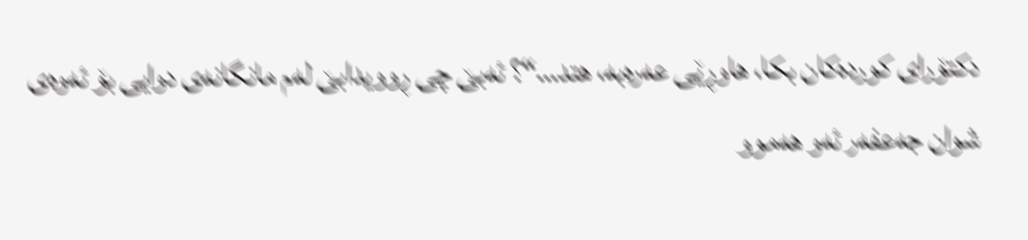دكتۆرای كورده‌كان بكا، هاوڕێی عه‌ره‌به‌، هتد…“؟ ئه‌بێ چی ڕوویدابێ له‌م مانگانه‌ی دوایی بۆ ئه‌وه‌ی شوان جه‌عفه‌ر ئه‌و هه‌موو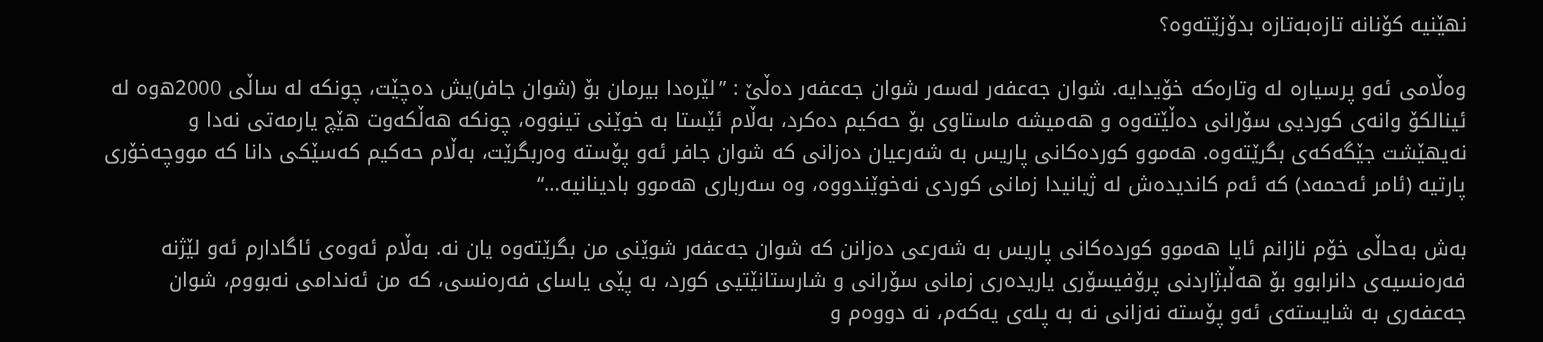نهێنیه‌ كۆنانه‌ تازه‌به‌تازه‌ بدۆزێته‌وه‌؟

وه‌ڵامی ئه‌و پرسیاره‌ له‌ وتاره‌كه‌ خۆیدایه‌. شوان جه‌عفه‌ر له‌سه‌ر شوان جه‌عفه‌ر ده‌ڵێ : ”لێره‌دا بیرمان بۆ (شوان جافر)یش ده‌چێت، چونكه‌ له‌ ساڵی 2000ه‌وه‌ له‌ ئینالكۆ وانه‌ی كوردیی سۆرانی ده‌ڵێته‌وه‌ و هه‌میشه‌ ماستاوی بۆ حه‌كیم ده‌كرد، به‌ڵام ئێستا به‌ خوێنی تینووه‌، چونكه‌ هه‌ڵكه‌وت هێچ یارمه‌تی نه‌دا و نه‌یهێشت جێگه‌كه‌ی بگرێته‌وه‌. هه‌موو كورده‌كانی پاریس به‌ شه‌رعیان ده‌زانی كه‌ شوان جافر ئه‌و پۆسته‌ وه‌ربگرێت، به‌ڵام حه‌كیم كه‌سێكی دانا كه‌ مووچه‌خۆری پارتیه‌ (ئامر ئه‌حمه‌د) كه‌ ئه‌م كاندیده‌ش له‌ ژیانیدا زمانی كوردی نه‌خوێندووه‌، وه‌ سه‌رباری هه‌موو بادینانیه‌…“

به‌ش به‌حاڵی خۆم نازانم ئایا هه‌موو كورده‌كانی پاریس به‌ شه‌رعی ده‌زانن كه‌ شوان جه‌عفه‌ر شوێنی من بگرێته‌وه‌ یان نه‌. به‌ڵام ئه‌وه‌ی ئاگادارم ئه‌و لێژنه‌ فه‌ره‌نسیه‌ی دانرابوو بۆ هه‌ڵبژاردنی پرۆفیسۆری یاریده‌ری زمانی سۆرانی و شارستانێتیی كورد، به‌ پێی یاسای فه‌ره‌نسی، كه‌ من ئه‌ندامی نه‌بووم، شوان جه‌عفه‌ری به‌ شایسته‌ی ئه‌و پۆسته‌ نه‌زانی نه‌ به‌ پله‌ی یه‌كه‌م، نه‌ دووه‌م و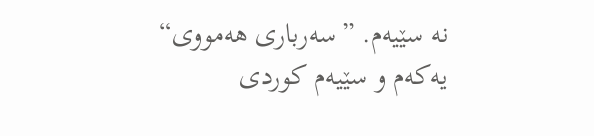نه‌ سێیه‌م. ”سه‌رباری هه‌مووی“ یه‌كه‌م و سێیه‌م كوردی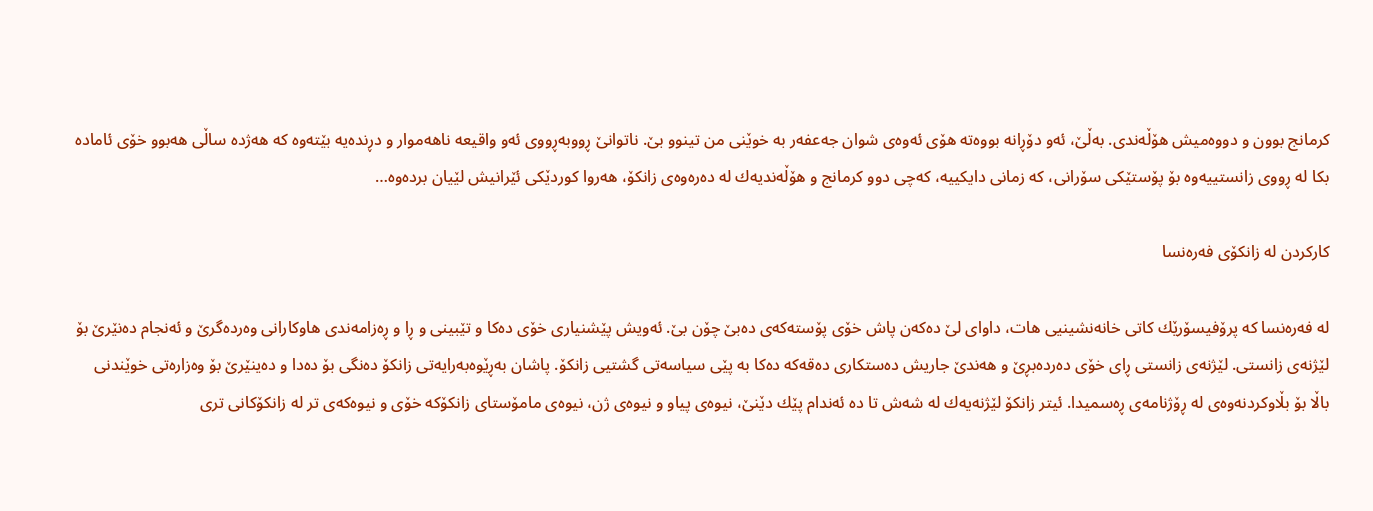كرمانج بوون و دووه‌میش هۆڵه‌ندی. به‌ڵێ، ئه‌و دۆڕانه‌ بووه‌ته‌ هۆی ئه‌وه‌ی شوان جه‌عفه‌ر به‌ خوێنی من تینوو بێ. ناتوانێ ڕووبه‌ڕووی ئه‌و واقیعه‌ ناهه‌موار و دڕنده‌یه‌ بێته‌وه‌ كه‌ هه‌ژده‌ ساڵی هه‌بوو خۆی ئاماده‌ بكا له‌ ڕووی زانستییه‌وه‌ بۆ پۆستێكی سۆرانی، كه‌ زمانی دایكییه‌، كه‌چی دوو كرمانج و هۆڵه‌ندیه‌ك له‌ ده‌ره‌وه‌ی زانكۆ، هه‌روا كوردێكی ئێرانیش لێیان برده‌وه‌…

كاركردن له‌ زانكۆی فه‌ره‌نسا

له‌ فه‌ره‌نسا كه‌ پرۆفیسۆرێك كاتی خانه‌نشینیی هات، داوای لێ ده‌كه‌ن پاش خۆی پۆسته‌كه‌ی ده‌بێ چۆن بێ. ئه‌ویش پێشنیاری خۆی ده‌كا و تێبینی و ڕا و ڕه‌زامه‌ندی هاوكارانی وه‌رده‌گرێ و ئه‌نجام ده‌نێرێ بۆ لێژنه‌ی زانستی. لێژنه‌ی زانستی ڕای خۆی ده‌رده‌بڕێ و هه‌ندێ جاریش ده‌ستكاری ده‌قه‌كه‌ ده‌كا به‌ پێی سیاسه‌تی گشتیی زانكۆ. پاشان به‌ڕێوه‌به‌رایه‌تی زانكۆ ده‌نگی بۆ ده‌دا و ده‌ینێرێ بۆ وه‌زاره‌تی خوێندنی باڵا بۆ بڵاوكردنه‌وه‌ی له‌ ڕۆژنامه‌ی ڕه‌سمیدا. ئیتر زانكۆ لێژنه‌یه‌ك له‌ شه‌ش تا ده‌ ئه‌ندام پێك دێنێ، نیوه‌ی پیاو و نیوه‌ی ژن، نیوه‌ی مامۆستای زانكۆكه‌ خۆی و نیوه‌كه‌ی تر له‌ زانكۆكانی تری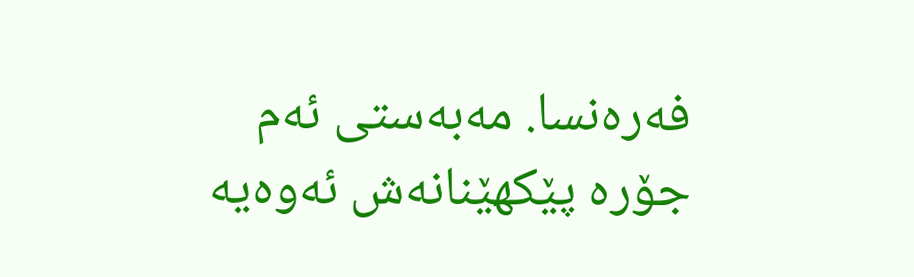فه‌ره‌نسا. مه‌به‌ستی ئه‌م جۆره‌ پێكهێنانه‌ش ئه‌وه‌یه‌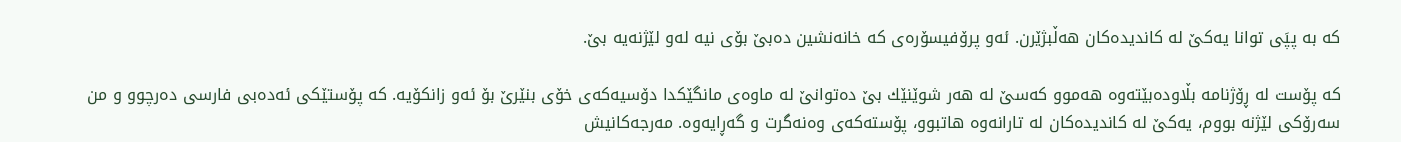كه‌ به‌ پپَی توانا یه‌كێ له‌ كاندیده‌كان هه‌ڵبژێرن. ئه‌و پرۆفیسۆره‌ی كه‌ خانه‌نشین ده‌بێ بۆی نیه‌ له‌و لێژنه‌یه‌ بێ.

كه‌ پۆست له‌ ڕۆژنامه‌ بڵاوده‌بێته‌وه‌ هه‌موو كه‌سێ له‌ هه‌ر شوێنێك بێ ده‌توانێ له‌ ماوه‌ی مانگێكدا دۆسیه‌كه‌ی خۆی بنێرێ بۆ ئه‌و زانكۆیه‌. كه‌ پۆستێكی ئه‌ده‌بی فارسی ده‌رچوو و من سه‌رۆكی لێژنه‌ بووم، یه‌كێ له‌ كاندیده‌كان له‌ تارانه‌وه‌ هاتبوو، پۆسته‌كه‌ی وه‌نه‌گرت و گه‌ڕایه‌وه‌. مه‌رجه‌كانیش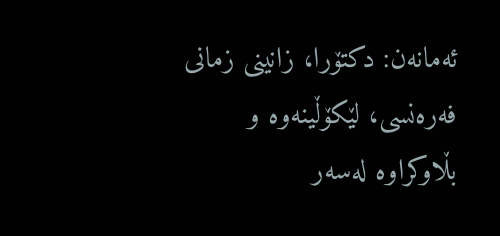ئه‌مانه‌ن: دكتۆرا، زانینی زمانی فه‌ره‌نسی، لێكۆڵینه‌وه‌ و بڵاوكراوه‌ له‌سه‌ر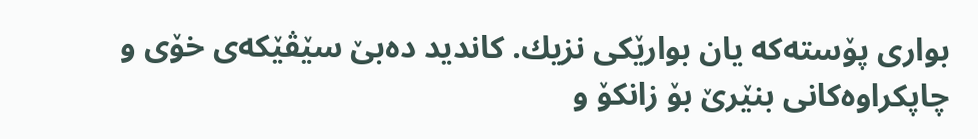بواری پۆسته‌كه‌ یان بوارێكی نزیك. كاندید ده‌بێ سێڤێكه‌ی خۆی و چاپكراوه‌كانی بنێرێ بۆ زانكۆ و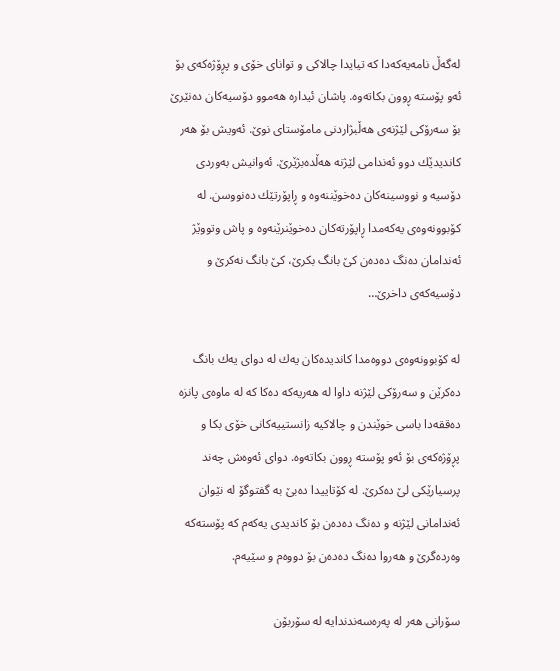له‌گه‌ڵ نامه‌یه‌كه‌دا كه‌ تیایدا چالاكی و توانای خۆی و پڕۆژه‌كه‌ی بۆ ئه‌و پۆسته‌ ڕوون بكاته‌وه‌. پاشان ئیداره‌ هه‌موو دۆسیه‌كان ده‌نێرێ بۆ سه‌رۆكی لێژنه‌ی هه‌ڵبژاردنی مامۆستای نوێ. ئه‌ویش بۆ هه‌ر كاندیدێك دوو ئه‌ندامی لێژنه‌ هه‌ڵده‌بژێرێ. ئه‌وانیش به‌وردی دۆسیه‌ و نووسینه‌كان ده‌خوێننه‌وه‌ و ڕاپۆرتێك ده‌نووسن. له‌ كۆبوونه‌وه‌ی یه‌كه‌مدا ڕاپۆرته‌كان ده‌خوێنرێنه‌وه‌ و پاش وتووێژ ئه‌ندامان ده‌نگ ده‌ده‌ن كێ بانگ بكرێ، كێ بانگ نه‌كرێ و دۆسیه‌كه‌ی داخرێ…

له‌ كۆبوونه‌وه‌ی دووه‌مدا كاندیده‌كان یه‌ك له‌ دوای یه‌ك بانگ ده‌كرێن و سه‌رۆكی لێژنه‌ داوا له‌ هه‌ریه‌كه‌ ده‌كا كه‌ له‌ ماوه‌ی پانزه‌ ده‌ققه‌دا باسی خوێندن و چالاكیه‌ زانستییه‌كانی خۆی بكا و پڕۆژه‌كه‌ی بۆ ئه‌و پۆسته‌ ڕوون بكاته‌وه‌. دوای ئه‌وه‌ش چه‌ند پرسیارێكی لێ ده‌كرێ. له‌ كۆتاییدا ده‌بێ به‌ گفتوگۆ له‌ نێوان ئه‌ندامانی لێژنه‌ و ده‌نگ ده‌ده‌ن بۆ كاندیدی یه‌كه‌م كه‌ پۆسته‌كه‌ وه‌رده‌گرێ و هه‌روا ده‌نگ ده‌ده‌ن بۆ دووه‌م و سێیه‌م.

سۆرانی هه‌ر له‌ په‌ره‌سه‌ندندایه‌ له‌ سۆربۆن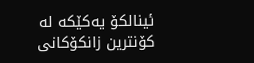ئینالكۆ یه‌كێكه‌ له‌ كۆنترین زانكۆكانی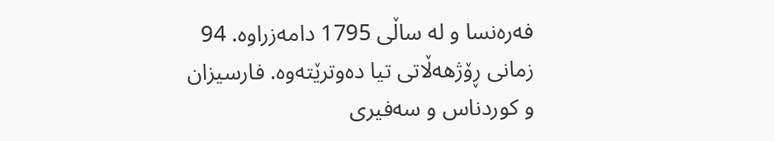فه‌ره‌نسا و له‌ ساڵی 1795 دامه‌زراوه‌. 94 زمانی ڕۆژهه‌ڵاتی تیا ده‌وترێته‌وه‌. فارسیزان و كوردناس و سه‌فیری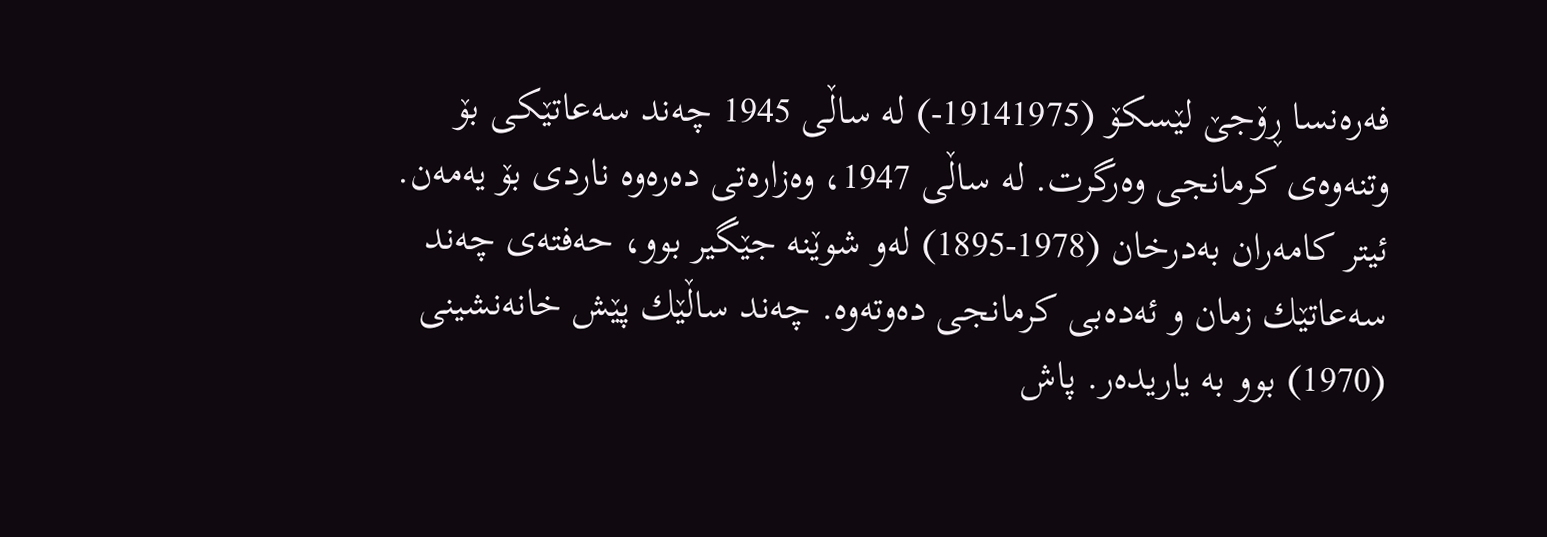فه‌ره‌نسا ڕۆجێ لێسكۆ (19141975-) له‌ ساڵی 1945 چه‌ند سه‌عاتێكی بۆ وتنه‌وه‌ی كرمانجی وه‌رگرت. له‌ ساڵی 1947، وه‌زاره‌تی ده‌ره‌وه‌ ناردی بۆ یه‌مه‌ن. ئیتر كامه‌ران به‌درخان (1978-1895) له‌و شوێنه‌ جێگیر بوو، حه‌فته‌ی چه‌ند سه‌عاتێك زمان و ئه‌ده‌بی كرمانجی ده‌وته‌وه‌. چه‌ند ساڵێك پێش خانه‌نشینی (1970) بوو به‌ یاریده‌ر. پاش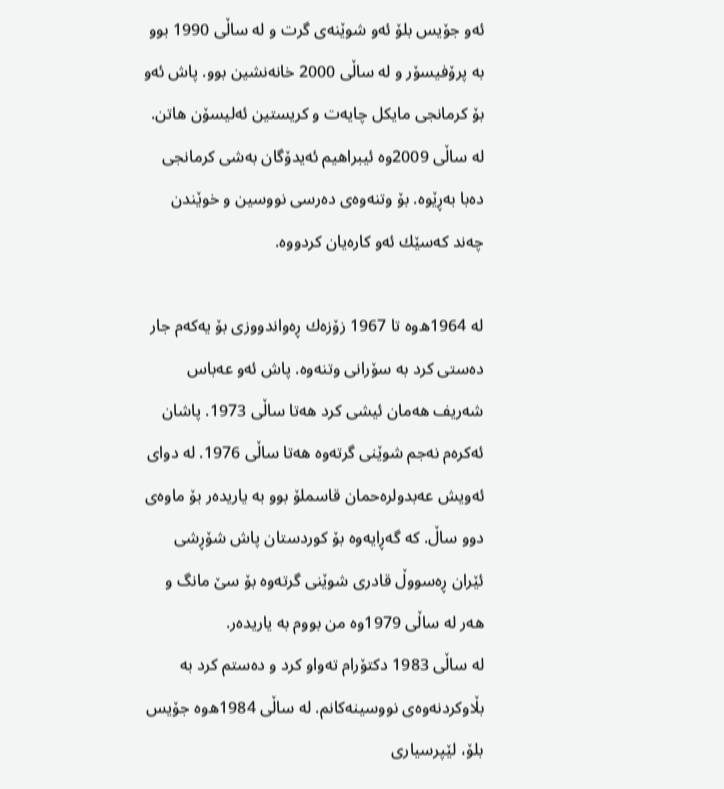ئه‌و جۆیس بلۆ ئه‌و شوێنه‌ی گرت و له‌ ساڵی 1990 بوو به‌ پرۆفیسۆر و له‌ ساڵی 2000 خانه‌نشین بوو. پاش ئه‌و بۆ كرمانجی مایكل چایه‌ت و كریستین ئه‌لیسۆن هاتن. له‌ ساڵی 2009وه‌ ئیبراهیم ئه‌یدۆگان به‌شی كرمانجی ده‌با به‌ڕێوه‌. بۆ وتنه‌وه‌ی ده‌رسی نووسین و خوێندن چه‌ند كه‌سێك ئه‌و كاره‌یان كردووه‌.

له‌ 1964ه‌وه‌ تا 1967 زۆزه‌ك ڕه‌واندووزی بۆ یه‌كه‌م جار ده‌ستی كرد به‌ سۆرانی وتنه‌وه‌. پاش ئه‌و عه‌باس شه‌ریف هه‌مان ئیشی كرد هه‌تا ساڵی 1973. پاشان ئه‌كره‌م نه‌جم شوێنی گرته‌وه‌ هه‌تا ساڵی 1976. له‌ دوای ئه‌ویش عه‌بدولره‌حمان قاسملۆ بوو به‌ یاریده‌ر بۆ ماوه‌ی دوو ساڵ. كه‌ گه‌ڕایه‌وه‌ بۆ كوردستان پاش شۆڕشی ئێران ڕه‌سووڵ قادری شوێنی گرته‌وه‌ بۆ سێ مانگ و هه‌ر له‌ ساڵی 1979وه‌ من بووم به‌ یاریده‌ر.
له‌ ساڵی 1983 دكتۆرام ته‌واو كرد و ده‌ستم كرد به‌ بڵاوكردنه‌وه‌ی نووسینه‌كانم. له‌ ساڵی 1984ه‌وه‌ جۆیس بلۆ، لێپرسیاری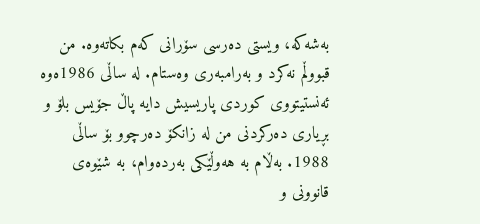به‌شه‌كه‌، ویستی ده‌رسی سۆرانی كه‌م بكاته‌وه‌. من قبووڵم نه‌كرد و به‌رامبه‌ری وه‌ستام. له‌ ساڵی 1986ه‌وه‌ ئه‌نستیتووی كوردی پاریسیش دایه‌ پاڵ جۆیس بلۆ و بڕیاری ده‌ركردنی من له‌ زانكۆ ده‌رچوو بۆ ساڵی 1988. به‌ڵام به‌ هه‌وڵێكی به‌رده‌وام، به‌ شێوه‌ی قانوونی و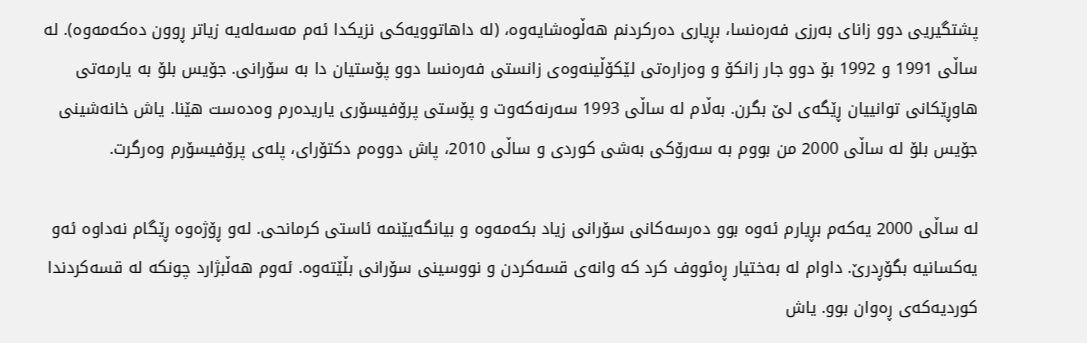پشتگیریی دوو زانای به‌رزی فه‌ره‌نسا، بڕیاری ده‌ركردنم هه‌ڵوه‌شایه‌وه‌، (له‌ داهاتوویه‌كی نزیكدا ئه‌م مه‌سه‌له‌یه‌ زیاتر ڕوون ده‌كه‌مه‌وه‌). له‌ ساڵی 1991 و 1992 بۆ دوو جار زانكۆ و وه‌زاره‌تی لێكۆڵینه‌وه‌ی زانستی فه‌ره‌نسا دوو پۆستیان دا به‌ سۆرانی. جۆیس بلۆ به‌ یارمه‌تی هاوڕێكانی توانییان ڕێگه‌ی لێ بگرن. به‌ڵام له‌ ساڵی 1993 سه‌رنه‌كه‌وت و پۆستی پرۆفیسۆری یاریده‌رم وه‌ده‌ست هێنا. یاش خانه‌شینی جۆیس بلۆ له‌ ساڵی 2000 من بووم به‌ سه‌رۆكی به‌شی كوردی و ساڵی 2010، پاش دووه‌م دكتۆرای، پله‌ی پرۆفیسۆرم وه‌رگرت.

له‌ ساڵی 2000 یه‌كه‌م بڕیارم ئه‌وه‌ بوو ده‌رسه‌كانی سۆرانی زیاد بكه‌مه‌وه‌ و بیانگه‌یێنمه‌ ئاستی كرمانحی. له‌و ڕۆژه‌وه‌ ڕێگام نه‌داوه‌ ئه‌و یه‌كسانیه‌ بگۆڕدرێ. داوام له‌ به‌ختیار ڕه‌ئووف كرد كه‌ وانه‌ی قسه‌كردن و نووسینی سۆرانی بڵێته‌وه‌. ئه‌وم هه‌ڵبژارد چونكه‌ له‌ قسه‌كردندا كوردیه‌كه‌ی ڕه‌وان بوو. یاش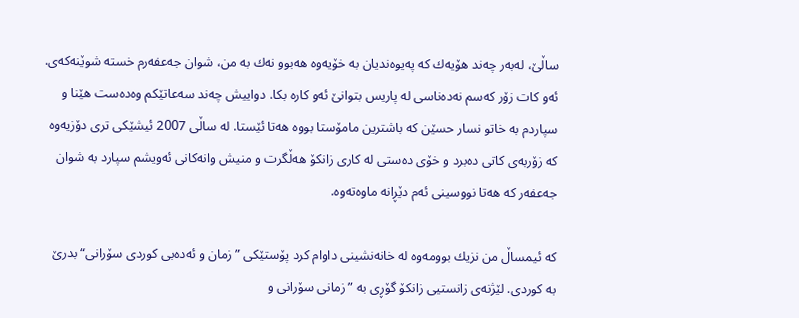ساڵێ، له‌به‌ر چه‌ند هۆیه‌ك كه‌ په‌یوه‌ندیان به‌ خۆیه‌وه‌ هه‌بوو نه‌ك به‌ من، شوان جه‌عفه‌رم خسته‌ شوێنه‌كه‌ی. ئه‌و كات زۆر كه‌سم نه‌ده‌ناسی له‌ پاریس بتوانێ ئه‌و كاره‌ بكا. دواییش چه‌ند سه‌عاتێكم وه‌ده‌ست هێنا و سپاردم به‌ خاتو نسار حسێن كه‌ باشترین مامۆستا بووه‌ هه‌تا ئێستا. له‌ ساڵی 2007 ئیشێكی تری دۆزیه‌وه‌ كه‌ زۆربه‌ی كاتی ده‌برد و خۆی ده‌ستی له‌ كاری زانكۆ هه‌ڵگرت و منیش وانه‌كانی ئه‌ویشم سپارد به‌ شوان جه‌عفه‌ر كه‌ هه‌تا نووسینی ئه‌م دێڕانه‌ ماوه‌ته‌وه‌.

كه‌ ئیمساڵ من نزیك بوومه‌وه‌ له‌ خانه‌نشینی داوام كرد پۆستێكی ”زمان و ئه‌ده‌بی كوردی سۆرانی“ بدرێ به‌ كوردی. لێژنه‌ی زانستیی زانكۆ گۆڕی به‌ ”زمانی سۆرانی و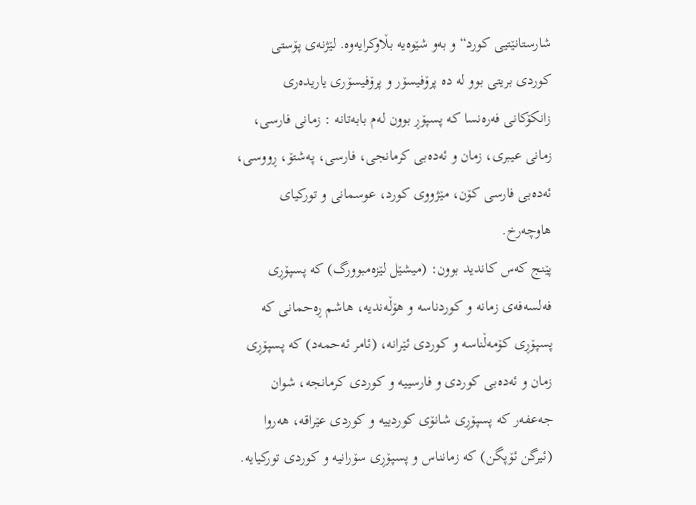شارستانێتیی كورد“ و به‌و شێوه‌یه‌ بڵاوكرایه‌وه‌. لێژنه‌ی پۆستی كوردی بریتی بوو له‌ ده‌ پرۆفیسۆر و پرۆفیسۆری یاریده‌ری زانكۆكانی فه‌ره‌نسا كه‌ پسپۆڕ بوون له‌م بابه‌تانه‌ : زمانی فارسی، زمانی عیبری، زمان و ئه‌ده‌بی كرمانجی، فارسی، په‌شتۆ، ڕووسی، ئه‌ده‌بی فارسی كۆن، مێژووی كورد، عوسمانی و توركیای هاوچه‌رخ.
پێنج كه‌س كاندید بوون: (میشێل لێزه‌مبوورگ) كه‌ پسپۆڕی فه‌لسه‌فه‌ی زمانه‌ و كوردناسه‌ و هۆڵه‌ندیه‌، هاشم ڕه‌حمانی كه‌ پسپۆڕی كۆمه‌ڵناسه‌ و كوردی ئێرانه‌، (ئامر ئه‌حمه‌د) كه‌ پسپۆڕی زمان و ئه‌ده‌بی كوردی و فارسییه‌ و كوردی كرمانجه‌، شوان جه‌عفه‌ر كه‌ پسپۆڕی شانۆی كوردییه‌ و كوردی عێراقه‌، هه‌روا (ئیرگن ئۆپگن) كه‌ زمانناس و پسپۆڕی سۆرانیه‌ و كوردی توركیایه‌.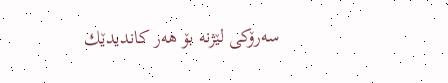سه‌رۆكی لێژنه‌ بۆ هه‌ر كاندیدێك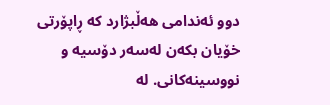دوو ئه‌ندامی هه‌ڵبژارد كه‌ ڕاپۆرتی خۆیان بكه‌ن له‌سه‌ر دۆسیه‌ و نووسینه‌كانی. له‌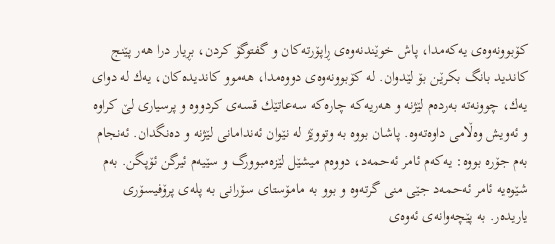كۆبوونه‌وه‌ی یه‌كه‌مدا، پاش خوێندنه‌وه‌ی ڕاپۆرته‌كان و گفتوگۆ كردن، بڕیار درا هه‌ر پێنج كاندید بانگ بكرێن بۆ لێدوان. له‌ كۆبوونه‌وه‌ی دووه‌مدا، هه‌موو كاندیده‌كان، یه‌ك له‌ دوای یه‌ك، چوونه‌ته‌ به‌رده‌م لێژنه‌ و هه‌ریه‌كه‌ چاره‌كه‌ سه‌عاتێك قسه‌ی كردووه‌ و پرسیاری لێ كراوه‌ و ئه‌ویش وه‌ڵامی داوه‌ته‌وه‌. پاشان بووه‌ به‌ وتووێژ له‌ نێوان ئه‌ندامانی لێژنه‌ و ده‌نگدان. ئه‌نجام به‌م جۆره‌ بووه‌: یه‌كه‌م ئامر ئه‌حمه‌د، دووه‌م میشێل لێزه‌مبوورگ و سێیه‌م ئیرگن ئۆپگن. به‌م شێوه‌یه‌ ئامر ئه‌حمه‌د جێی منی گرته‌وه‌ و بوو به‌ مامۆستای سۆرانی به‌ پله‌ی پرۆفیسۆری یاریده‌ر. به‌ پێچه‌وانه‌ی ئه‌وه‌ی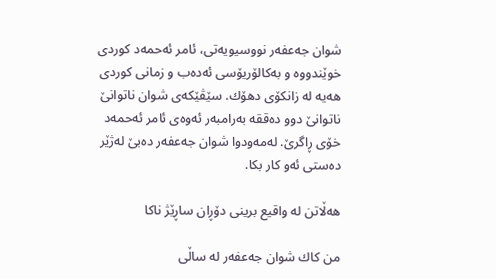شوان جه‌عفه‌ر نووسیویه‌تی، ئامر ئه‌حمه‌د كوردی خوێندووه‌ و به‌كالۆریۆسی ئه‌ده‌ب و زمانی كوردی هه‌یه‌ له‌ زانكۆی دهۆك. سێڤێكه‌ی شوان ناتوانێ ناتوانێ دوو ده‌ققه‌ به‌رامبه‌ر ئه‌وه‌ی ئامر ئه‌حمه‌د خۆی ڕاگرێ. له‌مه‌ودوا شوان جه‌عفه‌ر ده‌بێ له‌ژێر ده‌ستی ئه‌و كار بكا.

هه‌ڵاتن له‌ واقیع برینی دۆڕان ساڕێژ ناكا

من كاك شوان جه‌عفه‌ر له‌ ساڵی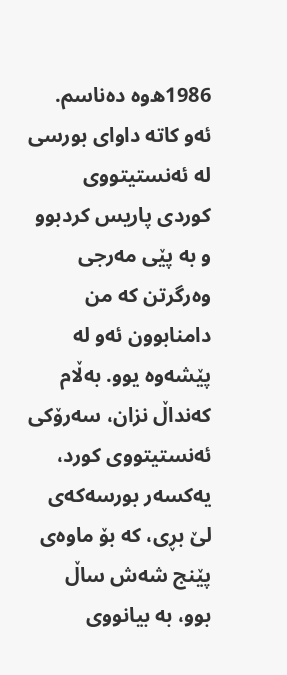1986ه‌وه‌ ده‌ناسم. ئه‌و كاته‌ داوای بورسی له‌ ئه‌نستیتووی كوردی پاریس كردبوو و به‌ پێی مه‌رجی وه‌رگرتن كه‌ من دامنابوون ئه‌و له‌ پێشه‌وه‌ یوو. به‌ڵام كه‌نداڵ نزان، سه‌رۆكی ئه‌نستیتووی كورد، یه‌كسه‌ر بورسه‌كه‌ی لێ بڕی، كه‌ بۆ ماوه‌ی پێنج شه‌ش ساڵ بوو، به‌ بیانووی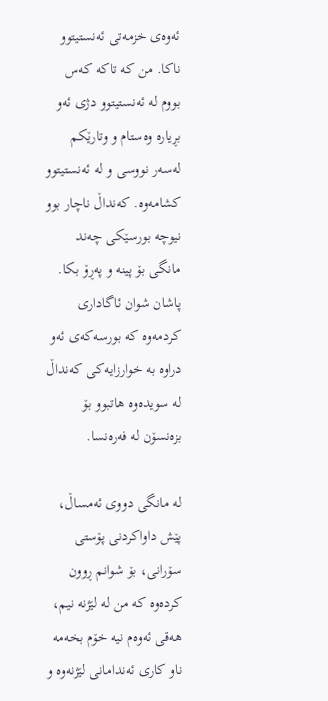ئه‌وه‌ی خزمه‌تی ئه‌نستیتوو ناكا. من كه‌ تاكه‌ كه‌س بووم له‌ ئه‌نستیتوو دژی ئه‌و بڕیاره‌ وه‌ستام و وتارێكم له‌سه‌ر نووسی و له‌ ئه‌نستیتوو كشامه‌وه‌. كه‌نداڵ ناچار بوو نیوچه‌ بورسێكی چه‌ند مانگی بۆ پینه‌ و په‌ڕۆ بكا. پاشان شوان ئاگاداری كردمه‌وه‌ كه‌ بورسه‌كه‌ی ئه‌و دراوه‌ به‌ خوارزایه‌كی كه‌نداڵ له‌ سویده‌وه‌ هاتبوو بۆ بزه‌نسۆن له‌ فه‌ره‌نسا.

له‌ مانگی دووی ئه‌مساڵ، پێش داواكردنی پۆستی سۆرانی، بۆ شوانم ڕوون كرده‌وه‌ كه‌ من له‌ لێژنه‌ نیم، هه‌قی ئه‌وه‌م نیه‌ خۆم بخه‌مه‌ ناو كاری ئه‌ندامانی لێژنه‌وه‌ و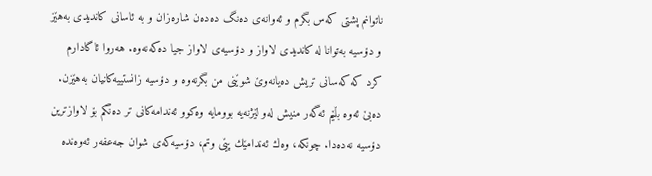ناتوانم پشتی كه‌س بگرم و ئه‌وانه‌ی ده‌نگ ده‌ده‌ن شاره‌زان و به‌ ئاسانی كاندیدی به‌هێز و دۆسیه‌ به‌توانا له‌ كاندیدی لاواز و دۆسیه‌ی لاواز جیا ده‌كه‌نه‌وه‌. هه‌روا ئاگادارم كرد كه‌ كه‌سانی تریش ده‌یانه‌وێ شوێنی من بگرنه‌وه‌ و دۆسیه‌ زانستییه‌كانیان به‌هێزن. ده‌بێ ئه‌وه‌ بڵێم ئه‌گه‌ر منیش له‌و لێژنه‌یه‌ بوومایه‌ وه‌كوو ئه‌ندامه‌كانی تر ده‌نگم بۆ لاوازترین دۆسیه‌ نه‌ده‌دا. چونكه‌، وه‌ك ئه‌ندامێك پێی وتم، دۆسیه‌كه‌ی شوان جه‌عفه‌ر ئه‌وه‌نده‌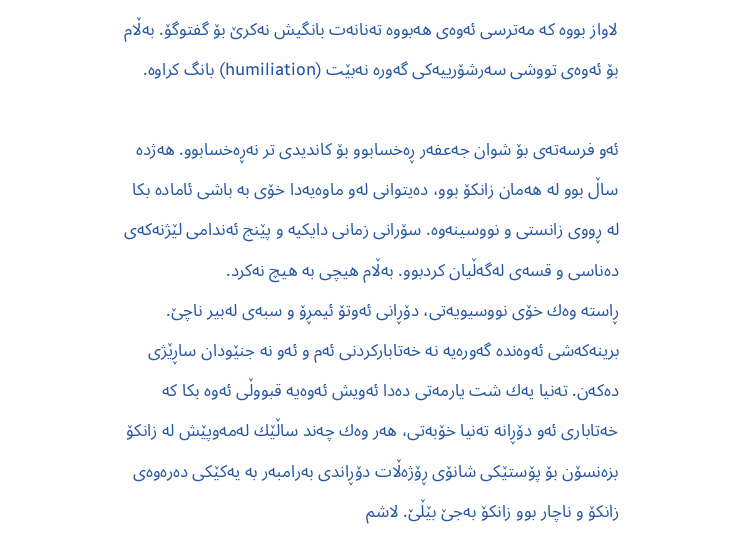لاواز بووه‌ كه‌ مه‌ترسی ئه‌وه‌ی هه‌بووه‌ ته‌نانه‌ت بانگیش نه‌كرێ بۆ گفتوگۆ. به‌ڵام بۆ ئه‌وه‌ی تووشی سه‌رشۆرییه‌كی گه‌وره‌ نه‌بێت (humiliation) بانگ كراوه‌.

ئه‌و فرسه‌ته‌ی بۆ شوان جه‌عفه‌ر ڕه‌خسابوو بۆ كاندیدی تر نه‌ڕه‌خسابوو. هه‌ژده‌ ساڵ بوو له‌ هه‌مان زانكۆ بوو، ده‌یتوانی له‌و ماوه‌یه‌دا خۆی به‌ باشی ئاماده‌ بكا له‌ ڕووی زانستی و نووسینه‌وه‌. سۆرانی زمانی دایكیه‌ و پێنج ئه‌ندامی لێژنه‌كه‌ی ده‌ناسی و قسه‌ی له‌گه‌ڵیان كردبوو. به‌ڵام هیچی به‌ هیچ نه‌كرد.
ڕاسته‌ وه‌ك خۆی نووسیویه‌تی، دۆڕانی ئه‌وتۆ ئیمڕۆ و سبه‌ی له‌بیر ناچێ. برینه‌كه‌شی ئه‌وه‌نده‌ گه‌وره‌یه‌ نه‌ خه‌تاباركردنی ئه‌م و ئه‌و نه‌ جنێودان ساڕێژی ده‌كه‌ن. ته‌نیا یه‌ك شت یارمه‌تی ده‌دا ئه‌ویش ئه‌وه‌یه‌ قبووڵی ئه‌وه‌ بكا كه‌ خه‌تاباری ئه‌و دۆڕانه‌ ته‌نیا خۆبه‌تی، هه‌ر وه‌ك چه‌ند ساڵێك له‌مه‌وپێش له‌ زانكۆ بزه‌نسۆن بۆ پۆستێكی شانۆی ڕۆژه‌ڵات دۆڕاندی به‌رامبه‌ر به‌ یه‌كێكی ده‌ره‌وه‌ی زانكۆ و ناچار بوو زانكۆ به‌جێ بێڵێ. لاشم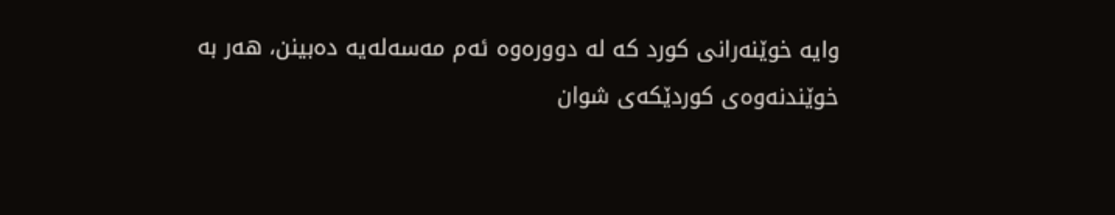وایه‌ خوێنه‌رانی كورد كه‌ له‌ دووره‌وه‌ ئه‌م مه‌سه‌له‌یه‌ ده‌بینن، هه‌ر به‌ خوێندنه‌وه‌ی كوردێكه‌ی شوان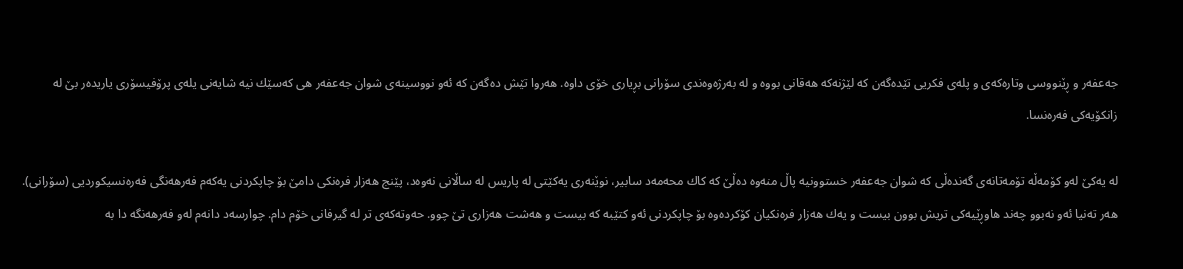جه‌عفه‌ر و ڕێنووسی وتاره‌كه‌ی و پله‌ی فكریی تێده‌گه‌ن كه‌ لێژنه‌كه‌ هه‌قانی بووه‌ و له‌ به‌رژه‌وه‌ندی سۆرانی بڕیاری خۆی داوه‌. هه‌روا تێش ده‌گه‌ن كه‌ ئه‌و نووسینه‌ی شوان جه‌عفه‌ر هی كه‌سێك نیه‌ شایه‌نی یله‌ی پرۆفیسۆری یاریده‌ر بێ له‌ زانكۆیه‌كی فه‌ره‌نسا.

له‌ یه‌كێ له‌و كۆمه‌ڵه‌ تۆمه‌تانه‌ی گه‌نده‌ڵی كه‌ شوان جه‌عفه‌ر خستوونیه‌ پاڵ منه‌وه‌ ده‌ڵێ كه‌ كاك محه‌مه‌د سابیر، نوێنه‌ری یه‌كێتی له‌ پاریس له‌ ساڵانی نه‌وه‌د، پێنج هه‌زار فره‌نكی دامێ بۆ چاپكردنی یه‌كه‌م فه‌رهه‌نگی فه‌ره‌نسیكوردیی (سۆرانی). هه‌ر ته‌نیا ئه‌و نه‌بوو چه‌ند هاوڕێیه‌كی تریش بوون بیست و یه‌ك هه‌زار فره‌نكیان كۆكرده‌وه‌ بۆ چاپكردنی ئه‌و كتێبه‌ كه‌ بیست و هه‌شت هه‌زاری تێ چوو. حه‌وته‌كه‌ی تر له‌ گیرفانی خۆم دام. چوارسه‌د دانه‌م له‌و فه‌رهه‌نگه‌ دا به‌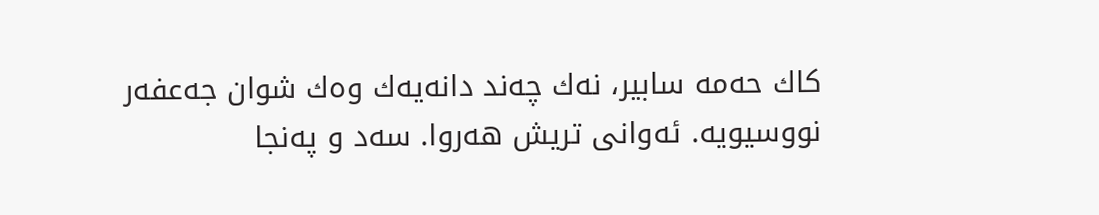كاك حه‌مه‌ سابیر، نه‌ك چه‌ند دانه‌یه‌ك وه‌ك شوان جه‌عفه‌ر نووسیویه‌. ئه‌وانی تریش هه‌روا. سه‌د و په‌نجا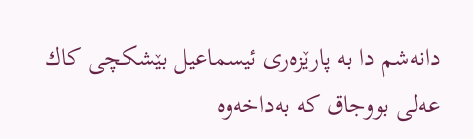دانه‌شم دا به‌ پارێزه‌ری ئیسماعیل بێشكچی كاك عه‌لی بووجاق كه‌ به‌داخه‌وه‌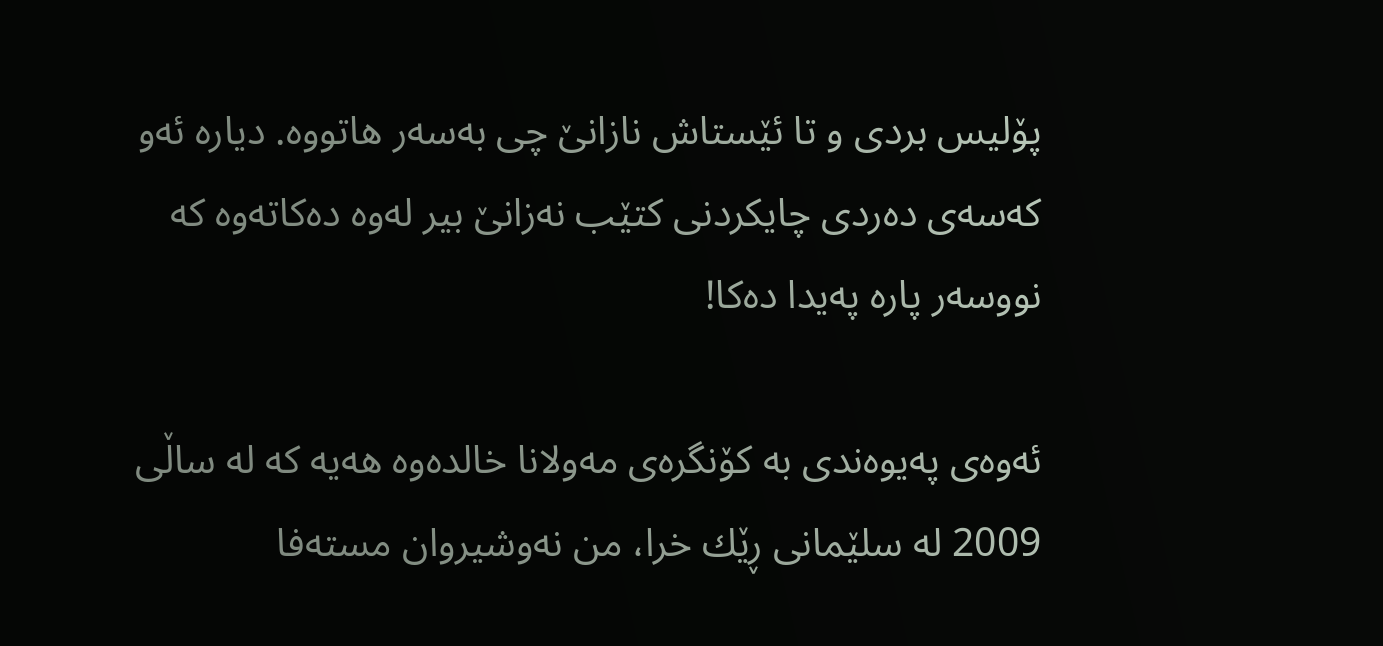پۆلیس بردی و تا ئێستاش نازانێ چی به‌سه‌ر هاتووه‌. دیاره‌ ئه‌و كه‌سه‌ی ده‌ردی چایكردنی كتێب نه‌زانێ بیر له‌وه‌ ده‌كاته‌وه‌ كه‌ نووسه‌ر پاره‌ په‌یدا ده‌كا!

ئه‌وه‌ی په‌یوه‌ندی به‌ كۆنگره‌ی مه‌ولانا خالده‌وه‌ هه‌یه‌ كه‌ له‌ ساڵی 2009 له‌ سلێمانی ڕێك خرا، من نه‌وشیروان مسته‌فا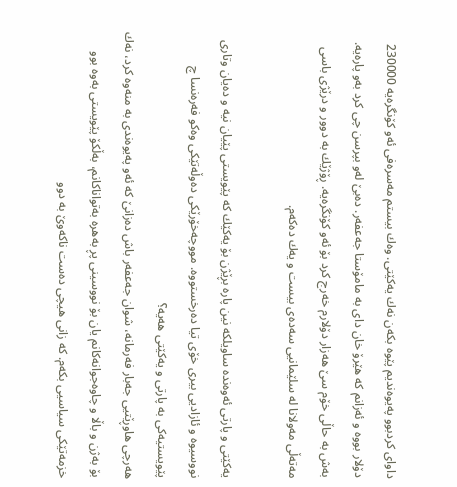داوای كردبوو په‌یوه‌ندیم پێوه‌ بكه‌ن نه‌ك یه‌كێتی. وه‌ك بیستم مه‌سره‌فی ئه‌و كۆنگره‌یه‌ 230000 دۆلار بووه‌ و ئه‌زانم كه‌ هێرۆ خان دای به‌ مامۆستا جه‌عفه‌ر. ده‌بێ له‌و بپرسن چی كرد به‌و پاره‌یه‌. به‌ش به‌ حاڵی خۆم سێ هه‌زار دۆلارم خه‌رج كرد بۆ ئه‌و كۆنگره‌یه‌. ڕۆژێك به‌ دوور و درێژی باسی مه‌ته‌ڵی مه‌ولانا له‌ سلێمانیی سه‌ده‌ی بیست و یه‌ك ده‌كه‌م.

یه‌كێتی و پارتی ئه‌وه‌نده‌ ساویلكه‌ نین پاره‌ بڕێژن بۆ یه‌كێك كه‌ پێویستی پێیان نیه‌ و ده‌یان وتاری نووسیوه‌ و ئازادیی بیری خۆی تیا ده‌رخستووه‌. مووچه‌خۆرێكی ده‌وڵه‌تێكی وه‌كو فه‌ره‌نسا چ پێویستیه‌كی به‌ پارتی و یه‌كێتی هه‌یه‌؟
هه‌رچی هاوڕێتیی جه‌بار فه‌رمانه‌، شوان جه‌عفه‌ر باش ده‌زانێ كه‌ ئه‌و په‌یوه‌ندی به‌ منه‌وه‌ كرد، نه‌ك بۆ به‌ژن و باڵا و چاوه‌جوانه‌كانم یان بۆ نووسینی پڕ به‌هره‌ به‌تواناكانم، به‌ڵكۆ پێویستی به‌وه‌ بوو خزمه‌تێكی سیاسیی بكه‌م. كه‌ زانی هیچی ده‌ست ناكه‌وێ به‌ دوو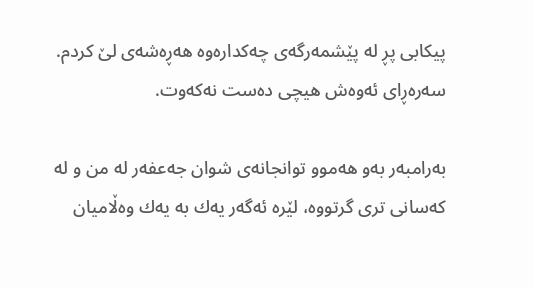پیكابی پڕ له‌ پێشمه‌رگه‌ی چه‌كداره‌وه‌ هه‌ڕه‌شه‌ی لێ كردم. سه‌ره‌ڕای ئه‌وه‌ش هیچی ده‌ست نه‌كه‌وت.

به‌رامبه‌ر به‌و هه‌موو توانجانه‌ی شوان جه‌عفه‌ر له‌ من و له‌ كه‌سانی تری گرتووه‌، لێره‌ ئه‌گه‌ر یه‌ك به‌ یه‌ك وه‌ڵامیان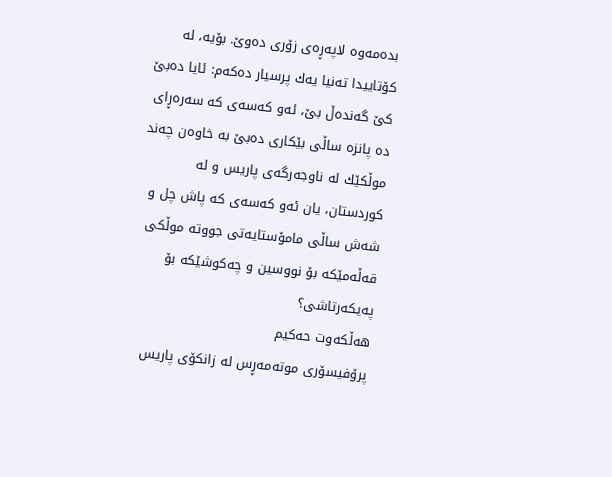بده‌مه‌وه‌ لاپه‌ڕه‌ی زۆری ده‌وێ. بۆیه‌، له‌ كۆتاییدا ته‌نیا یه‌ك پرسیار ده‌كه‌م: ئایا ده‌بێ كێ گه‌نده‌ڵ بێ، ئه‌و كه‌سه‌ی كه‌ سه‌ره‌ڕای ده‌ پانزه‌ ساڵی بێكاری ده‌بێ به‌ خاوه‌ن چه‌ند موڵكێك له‌ ناوجه‌رگه‌ی پاریس و له‌ كوردستان، یان ئه‌و كه‌سه‌ی كه‌ پاش چل و شه‌ش ساڵی مامۆستایه‌تی جووته‌ موڵكی قه‌ڵه‌مێكه‌ بۆ نووسین و چه‌كوشێكه‌ بۆ په‌یكه‌رتاشی؟
هه‌ڵكه‌وت حه‌كیم
پرۆفیسۆری موته‌مه‌ڕس له‌ زانكۆی پاریس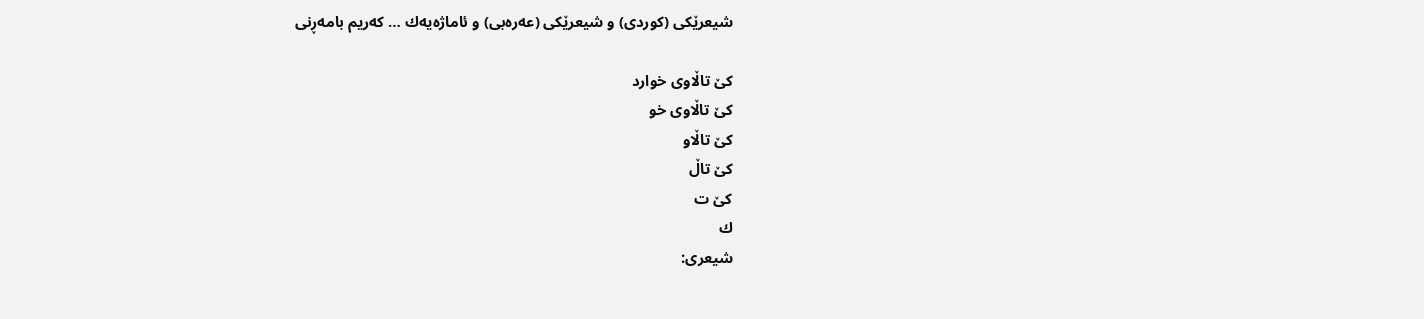شیعرێكی (كوردی) و شیعرێكی (عه‌ره‌بی) و ئاماژه‌یه‌ك … كه‌ریم بامه‌ڕنی

كێ‌ تاڵاوی خوارد
كێ‌ تاڵاوی خو
كێ‌ تاڵاو
كێ‌ تاڵ
كێ‌ ت
ك
شیعری: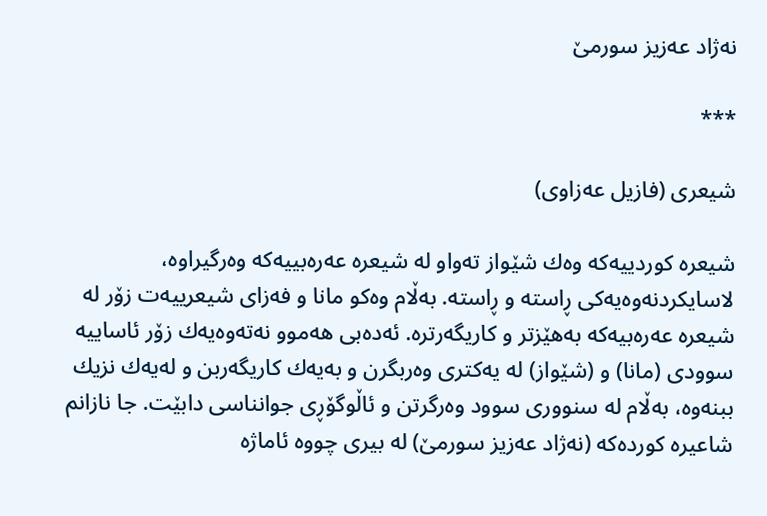نه‌ژاد عه‌زیز سورمێ‌

***

شیعری (فازیل عه‌زاوی)

شیعره‌ كوردییه‌كه‌ وه‌ك شێواز ته‌واو له‌ شیعره‌ عه‌ره‌بییه‌كه‌ وه‌رگیراوه‌، لاسایكردنه‌وه‌یه‌كی ڕاسته‌ و ڕاسته‌. به‌ڵام وه‌كو مانا و فه‌زای شیعرییه‌ت زۆر له‌ شیعره‌ عه‌ره‌بیه‌كه‌ به‌هێزتر و كاریگه‌رتره‌. ئه‌ده‌بی هه‌موو نه‌ته‌وه‌یه‌ك زۆر ئاساییه‌ سوودی (مانا) و (شێواز) له‌ یه‌كتری وه‌ربگرن و به‌یه‌ك كاریگه‌ربن و له‌یه‌ك نزیك ببنه‌وه‌، به‌ڵام له‌ سنووری سوود وه‌رگرتن و ئاڵوگۆڕی جوانناسی دابێت. جا نازانم شاعیره‌ كورده‌كه‌ (نه‌ژاد عه‌زیز سورمێ) له‌ بیری چووه‌ ئاماژه‌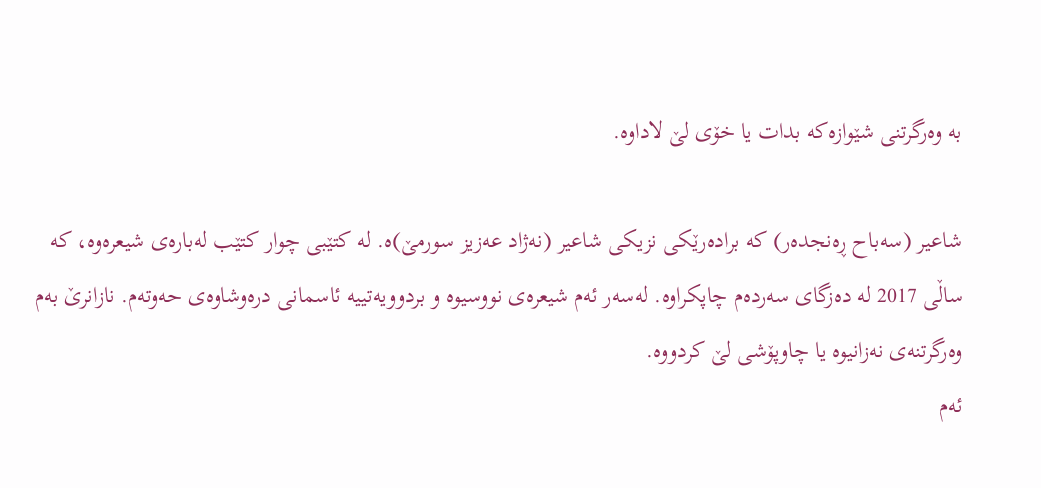به‌ وه‌رگرتنی شێوازه‌كه‌ بدات یا خۆی لێ‌ لاداوه‌.

شاعیر (سه‌باح ڕه‌نجده‌ر) كه‌ براده‌رێكی نزیكی شاعیر (نه‌ژاد عه‌زیز سورمێ‌)ه‌. له‌ كتێبی چوار كتێب له‌باره‌ی شیعره‌وه‌، كه‌ ساڵی 2017 له‌ ده‌زگای سه‌رده‌م چاپكراوه‌. له‌سه‌ر ئه‌م شیعره‌ی نووسیوه‌ و بردوویه‌تییه‌ ئاسمانی دره‌وشاوه‌ی حه‌وته‌م. نازانرێ‌ به‌م وه‌رگرتنه‌ی نه‌زانیوه‌ یا چاوپۆشی لێ‌ كردووه‌.
ئه‌م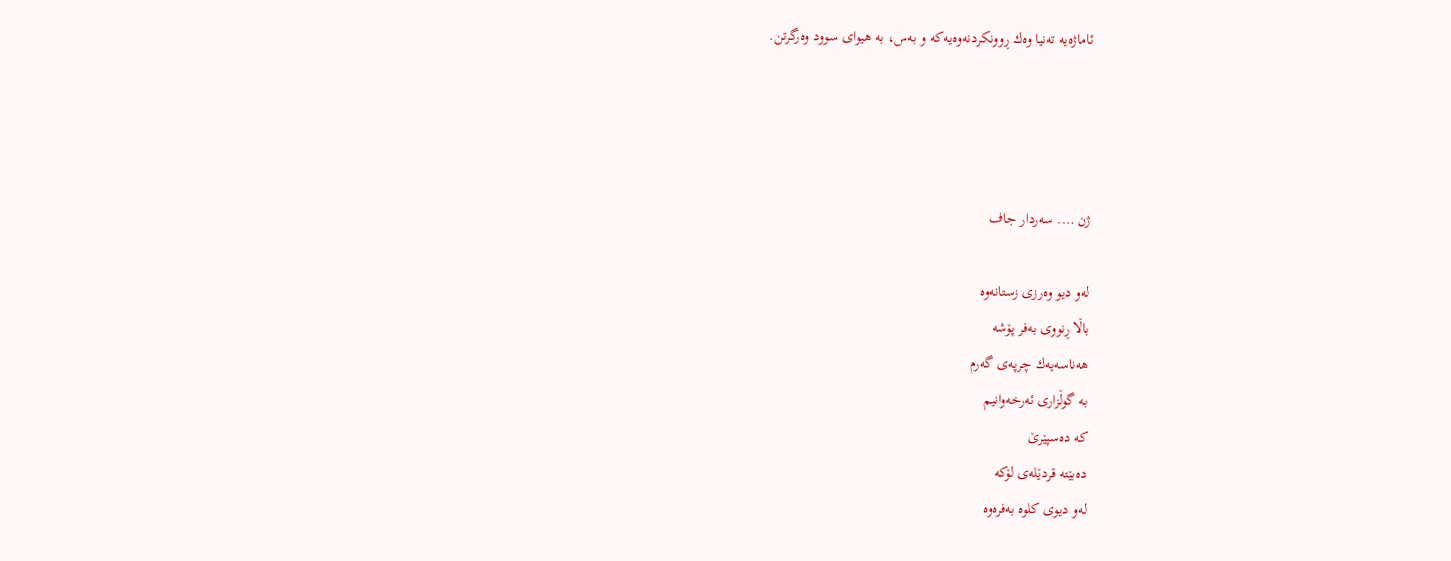ئاماژه‌یه‌ ته‌نیا وه‌ك ڕوونكردنه‌وه‌یه‌كه‌ و به‌س، به‌ هیوای سوود وه‌رگرتن.




ژن …. سه‌ردار جاف

له‌و دیو وه‌رزی زستانه‌وه‌
باڵا ڕنووی به‌فر پۆشه‌
هه‌ناسه‌یه‌ك چرپه‌ی گه‌رم
به‌ گوڵزاری ئه‌رخه‌وانیم
كه‌ ده‌سپێرێ
ده‌بێته‌ قردێله‌ی لۆكه‌
له‌و دیوی كلوه‌ به‌فره‌وه‌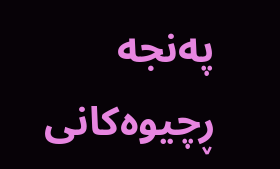په‌نجه‌ ڕچیوه‌كانی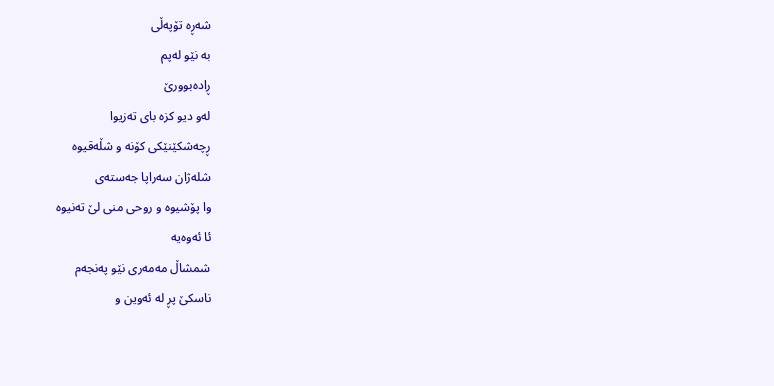شه‌ڕه‌ تۆپه‌ڵی
به‌ نێو له‌پم
ڕاده‌بوورێ
له‌و دیو كزه‌ بای ته‌زیوا
ڕچه‌شكێنێكی كۆنه‌ و شڵه‌قیوه‌
شله‌ژان سه‌راپا جه‌سته‌ی
وا پۆشیوه‌ و روحی منی لێ ته‌نیوه‌
ئا ئه‌وه‌یه‌
شمشاڵ مه‌مه‌ری نێو په‌نجه‌م
ناسكێ پڕ له‌ ئه‌وین و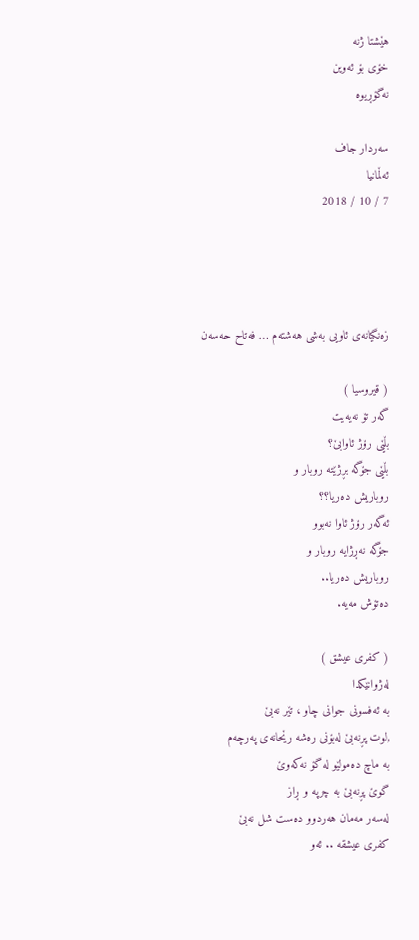هێشتا ژنه‌
خۆی بۆ ئه‌وین
نه‌گۆڕیوه‌

سه‌ردار جاف
ئه‌ڵمانیا
7 / 10 / 2018




زەنگیانەی ئاویی بەشی هەشتەم … فەتاح حەسەن

( قیروسیا )
گەر تۆ نەیەیت
بڵێی رۆژ ئاوابێ؟
بڵێی جۆگە بڕژێتە روبار و
روباریش دەریا؟؟
ئەگەر رۆژ ئاوا نەبوو
جۆگە نەڕژایە روبار و
روباریش دەریا..
دەتۆش مەیە.

( کفری عیشق )
لەژوانێکدا
بە ئەفسونی جوانی چاو ، تێر نەبێ
,لوت پڕنەبێ لەبۆنی رەشە رێحانەی پەرچەم
بە ماچ دەمولێو لە گۆ نەکەوێ
گوێ پڕنەبێ بە چرپە و ڕاز
لەسەر مەمان هەردوو دەست شل نەبێ
کفری عیشقە .. ئەو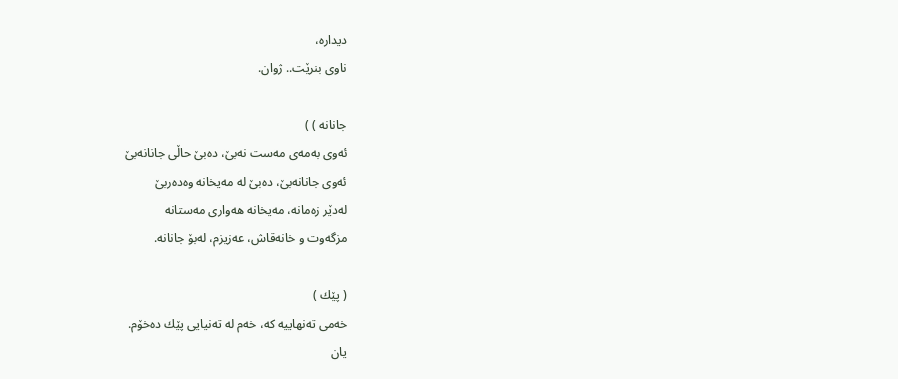دیدارە،
ناوی بنرێت.. ژوان.

جانانە ) )
ئەوی بەمەی مەست نەبێ، دەبێ حاڵی جانانەبێ
ئەوی جانانەبێ، دەبێ لە مەیخانە وەدەربێ
لەدێر زەمانە، مەیخانە هەواری مەستانە
مزگەوت و خانەقاش، عەزیزم، لەبۆ جانانە.

( پێك )
خەمی تەنهاییە کە، خەم لە تەنیایی پێك دەخۆم.
یان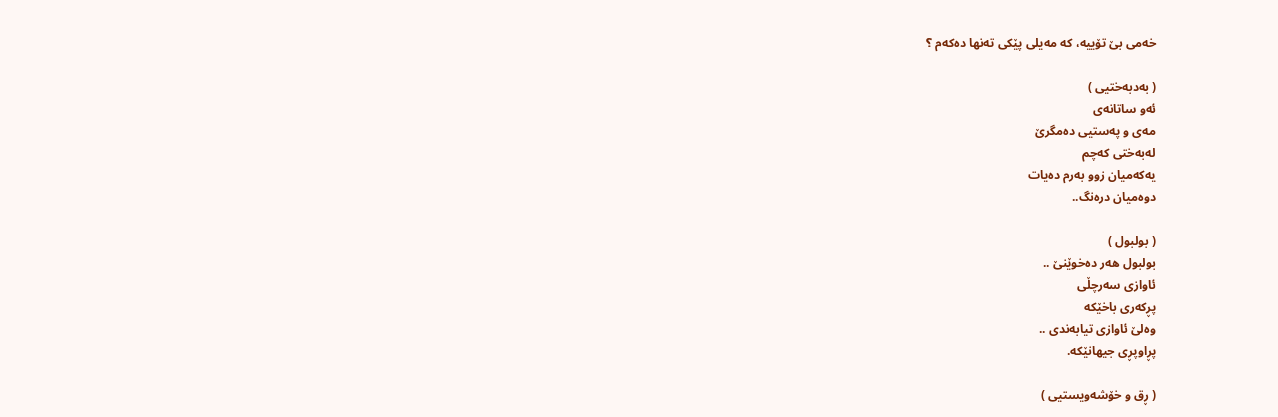خەمی بێ تۆییە، کە مەیلی پێکی تەنها دەکەم ؟

( بەدبەختیی )
ئەو ساتانەی
مەی و پەستیی دەمگرێ
لەبەختی کەچم
یەکەمیان زوو بەرم دەیات
دوەمیان درەنگ..

( بولبول )
بولبول هەر دەخوێنێ ..
ئاوازی سەرچڵی
پڕکەری باخێکە
وەلێ ئاوازی تیابەندی ..
پڕاوپڕی جیهانێکە.

( ڕق و خۆشەویستیی )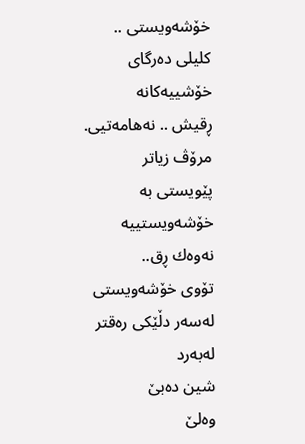خۆشەویستی ..
کلیلی دەرگای خۆشییەکانە
ڕقیش .. نەهامەتیی.
مرۆڤ زیاتر
پێویستی بە خۆشەویستییە
نەوەك ڕق..
تۆوی خۆشەویستی
لەسەر دڵێکی رەقتر لەبەرد
شین دەبێ
وەلێ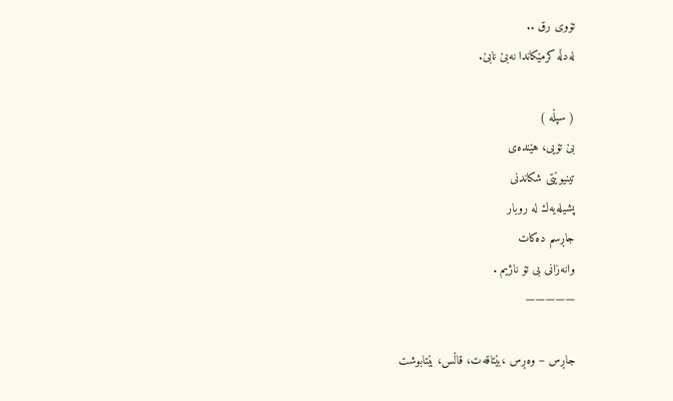تۆوی رق ..
لەدڵە کرمێکاندا نەبێ نابێ.

( سپڵە )
بێ تۆیی، هێندەی
تینیوێتی شکاندنی
پشیلەیەك لە روبار
جاڕسم دەکات
وانەزانی بی تۆ ناژیم .
—————

جاڕس – وەڕس ،بێتاقەت، قاڵس، بێتابوشت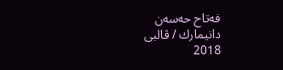فەتاح حەسەن
دانیمارك / ڤالبی
2018